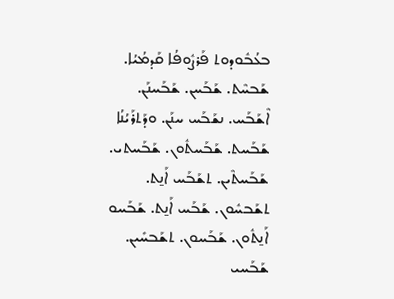ܒܥܳܒܽܘܕܘܬ ܦܰܪܨܽܘܦܳܐ ܩܰܕܡܳܝܳܐ. ܫܰܒܚܶܬ. ܫܰܒܰܚܢ. ܫܰܒܰܚܢܰܢ. ܐܶܫܰܒܰܚ. ܢܫܰܒܰܚ ܚܢܰܢ. ܘܕܰܬܪܰܝܳܢܳܐ ܫܰܒܰܚܬ. ܫܰܒܰܚܬܽܘܢ. ܫܰܒܰܚܬܝ. ܫܰܒܰܚܬܶܝܢ. ܬܫܰܒܰܚ ܐܰܢ̱ܬ. ܬܫܰܒܚܽܘܢ. ܫܰܒܰܚ ܐܰܢ̱ܬ. ܫܰܒܰܚܘ ܐܰܢ̱ܬܽܘܢ. ܫܰܒܰܚܘܢ. ܬܫܰܒܚܺܝܢ. ܫܰܒܰܚܝ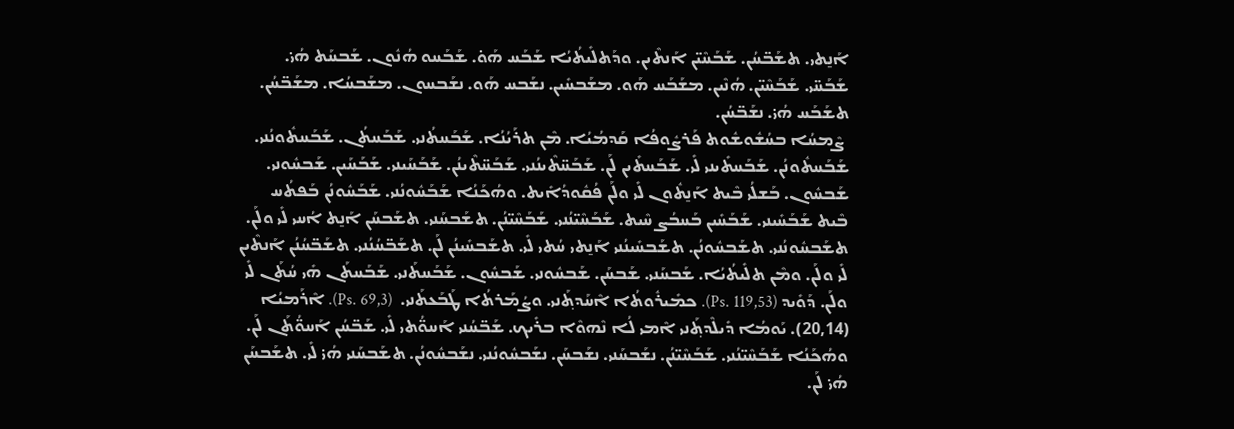ܐܰܢ̱ܬܝ. ܬܫܰܒ̈ܚܳܢ. ܫܰܒܰܚܶܝ̈ܢ ܐܰܢܬܶܝܢ. ܘܕܰܬܠܺܝܬܳܝܳܐ ܫܰܒܰܚ ܗܰܘ̇. ܫܰܒܰܚܘ ܗܳܢܽܘܢ. ܫܰܒܚܰܬ ܗܳܝ̇. ܫܰܒܰܚ̈ܝ. ܫܰܒܰܚܶܝ̈ܢ. ܗܳܢܶܝܢ. ܡܫܰܒܰܚ ܗܰܘ. ܡܫܰܒܚܺܝܢ. ܢܫܰܒܚ ܗܰܘ. ܢܫܰܒܚܘܢ. ܡܫܰܒܚܳܐ. ܡܫܰܒ̈ܚܳܢ. ܬܫܰܒܰܚ ܗܳܝ̇. ܢܫܰܒ̈ܚܳܢ.
 ܨܶܡܚܳܐ ܒܚܳܫܽܘܫܽܘܬ ܦܰܪܨܽܘܦܳܐ ܩܰܕܡܳܝܳܐ. ܡܶܢ ܬܪܰܝܳܢܳܐ. ܫܰܒܰܚܬܳܢܝ. ܫܰܒܰܚܬܳܢ. ܫܰܒܰܚܬܽܘܢܳܢܝ. ܫܰܒܰܚܬܽܘܢܳܢ. ܫܰܒܰܚܬܺܝܢܝ ܠܺܝ. ܫܰܒܰܚܬܺܝܢ ܠܰܢ. ܫܰܒܰܚ̈ܬܶܝܢܳܢܝ. ܫܰܒܰܚ̈ܬܶܝܢܳܢ. ܫܰܒܰܚܰܝܢܝ. ܫܰܒܰܚܰܝܢ. ܫܰܒܚܽܘܢܝ. ܫܰܒܚܽܘܢ. ܒܰܫܠܳܝ ܒܶܝܬ ܐܰܢ̱ܬܽܘܢ ܠܺܝ ܘܠܰܢ ܦܳܩܽܘܕܳܐܺܝܬ. ܘܗܳܟܰܢܳܐ ܫܰܒܰܚܽܘܢܳܢܝ. ܫܰܒܰܚܽܘܢܳܢ ܒܰܦܬܳܚ ܒܶܝܬ ܫܰܒܰܚܺܝܢܝ. ܫܰܒܰܚܺܝܢ ܒܰܚܒܳܨ ܚܶܝܬ. ܫܰܒܰܚܶܝ̈ܢܳܢܝ. ܫܰܒܰܚܶܝ̈ܢܳܢ. ܬܫܰܒܚܰܢܝ. ܬܫܰܒܚܰܢ ܐܰܢ̱ܬ ܐܳܚܝ ܠܺܝ ܘܠܰܢ. ܬܫܰܒܚܽܘܢܳܢܝ. ܬܫܰܒܚܽܘܢܳܢ. ܬܫܰܒܚܺܝܢܳܢܝ ܐܰܢ̱ܬܝ ܚܳܬܝ ܠܺܝ. ܬܫܰܒܚܺܝܢܳܢ ܠܰܢ. ܬܫܰܒ̈ܚܳܢܳܢܝ. ܬܫܰܒ̈ܚܳܢܳܢ ܐܰܢܬܶܝܢ ܠܺܝ ܘܠܰܢ. ܘܡܶܢ ܬܠܺܝܬܳܝܳܐ. ܫܰܒܚܰܢܝ. ܫܰܒܚܰܢ. ܫܰܒܚܽܘܢܝ. ܫܰܒܚܽܘܢ. ܫܰܒܰܚܬܰܢܝ. ܫܰܒܰܚܬܰܢ ܗܺܝ ܚܳܬܰܢ ܠܺܝ ܘܠܰܢ. ܕܰܘܺܝܕ (Ps. 119,53). ܟܡܺܝܪܽܘܬܳܐ ܐܶܚܰܕܬ݂ܰܢܝ. ܘܨܳܡܰܪܬܳܐ ܛܰܒܰܥܬܰܢܝ.  (Ps. 69,3). ܐܶܪܰܡܝܳܐ (20,14). ܝܰܘܡܳܐ ܕܺܝܠܶܕܬ݂ܰܢܝ ܐܶܡܝ ܠܳܐ ܢܶܗܘܶܐ ܒܪܺܝܟ. ܫܰܒ̈ܚܳܢܝ ܐܰܚܘ̈ܳܬܝ ܠܺܝ. ܫܰܒ̈ܚܳܢ ܐܰܚܘ̈ܳܬܰܢ ܠܰܢ. ܘܗܳܟܰܢܳܐ ܫܰܒܰܚܶܝ̈ܢܳܢܝ. ܫܰܒܰܚܶܝ̈ܢܳܢ. ܢܫܰܒܚܰܢܝ. ܢܫܰܒܚܰܢ. ܢܫܰܒܚܽܘܢܳܢܝ. ܢܫܰܒܚܽܘܢܳܢ. ܬܫܰܒܚܰܢܝ ܗܳܝ̇ ܠܺܝ. ܬܫܰܒܚܰܢ ܗܳܝ̇ ܠܰܢ.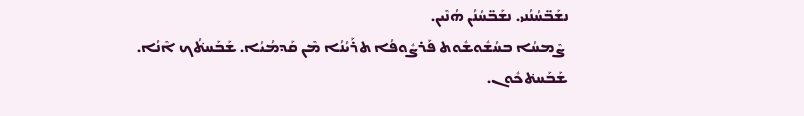ܢܫܰܒ̈ܚܳܢܳܢܝ. ܢܫܰܒ̈ܚܳܢܳܢ ܗܳܢܶܝܢ.
 ܨܶܡܚܳܐ ܒܚܳܫܽܘܫܽܘܬ ܦܰܪܨܽܘܦܳܐ ܬܪܰܝܳܢܳܐ ܡܶܢ ܩܰܕܡܳܝܳܐ. ܫܰܒܰܚܬܳ݁ܟ ܐܶܢܳܐ. ܫܰܒܰܚܬ݁ܟܽܘܢ.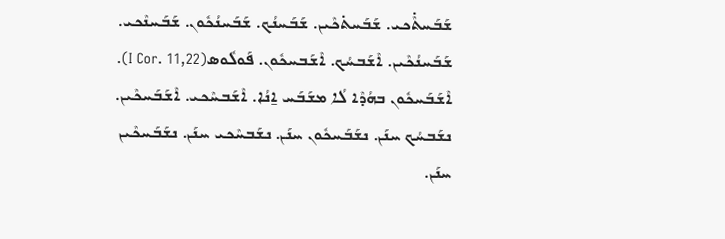ܫܰܒܰܚܬܶ݁ܟܝ. ܫܰܒܰܚܬ݁ܟܶܝܢ. ܫܰܒܰܚܢܳܟ. ܫܰܒܰܚܢܳܟܽܘܢ. ܫܰܒܰܚܢܶܟܝ. ܫܰܒܰܚܢܳܟܶܝܢ. ܐܶܫܰܒܚܳܟ. ܐܶܫܰܒܚܟܽܘܢ. ܦܰܘܠܽܘܣ(I Cor. 11,22). ܐܶܫܰܒܰܚܟܽܘܢ ܒܗܳܕܶܐ ܠܳܐ ܡܫܰܒܰܚ ܐ̱ܢܳܐ. ܐܶܫܰܒܚܶܟܝ. ܐܶܫܰܒܰܚܟܶܝܢ. ܢܫܰܒܚܳܟ ܚܢܰܢ. ܢܫܰܒܰܚܟܽܘܢ ܚܢܰܢ. ܢܫܰܒܚܶܟܝ ܚܢܰܢ. ܢܫܰܒܰܚܟܶܝܢ ܚܢܰܢ.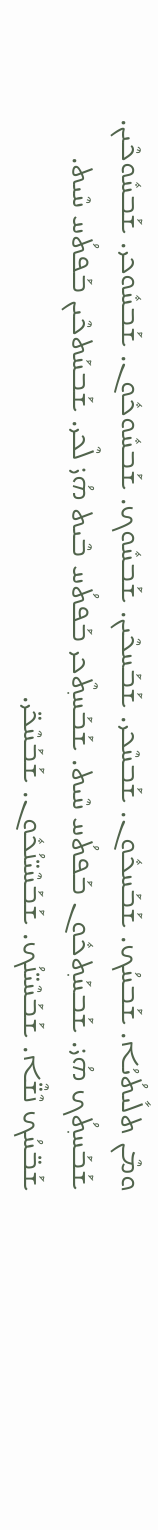ܘܡܶܢ ܬܠܺܝܬܳܝܳܐ. ܫܰܒܚܳܟ. ܫܰܒܰܚܟܽܘܢ. ܫܰܒܚܶܟܝ. ܫܰܒܰܚܟܶܝܢ. ܫܰܒܚܽܘܟ. ܫܰܒܚܽܘܟܽܘܢ. ܫܰܒܚܽܘܟܝ. ܫܰܒܚܽܘܟܶܝܢ. ܫܰܒܰܚܬ݂ܳܟ ܗܳܝ̇. ܫܰܒܚܰܬ݂ܟܽܘܢ ܒܰܦܬܳܚ ܚܶܝܬ. ܫܰܒܰܚܬ݂ܶܟܝ ܒܰܦܬܳܚ ܒܶܝܬ ܗܳܝ̇ ܠܶܟܝ. ܫܰܒܚܰܬܟܶܝܢ ܒܰܦܬܳܚ ܚܶܝܬ. ܫܰܒ̈ܚܳܟ ܢܶܫ̈ܶܐ. ܫܰܒܰܚܶܝ̈ܢܳܟ. ܫܰܒܰܚܶܝ̈ܢܳܟܽܘܢ. ܫܰܒܰܚܶܟ̈ܝ.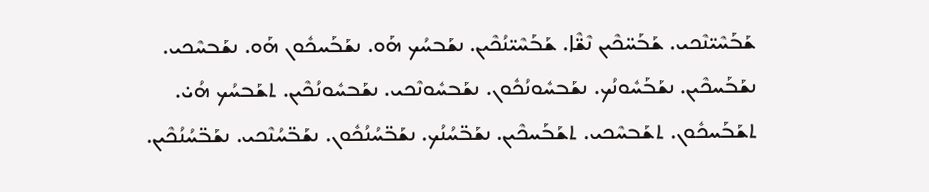ܫܰܒܰܚܶܝ̈ܢܶܟܝ. ܫܰܒܰܚ̈ܟܶܝܢ ܢܶܫ̈ܶܐ. ܫܰܒܰܚܶܝ̈ܢܳܟܶܝܢ. ܢܫܰܒܚܳܟ ܗܰܘ. ܢܫܰܒܰܚܟܽܘܢ ܗܰܘ. ܢܫܰܒܚܶܟܝ. ܢܫܰܒܰܚܟܶܝܢ. ܢܫܰܒܰܚܽܘܢܳܟ. ܢܫܰܒܚܽܘܢܳܟܽܘܢ. ܢܫܰܒܚܽܘܢܶܟܝ. ܢܫܰܒܚܽܘܢܳܟܶܝܢ. ܬܫܰܒܚܳܟ ܗܳܝ̇. ܬܫܰܒܰܚܟܽܘܢ. ܬܫܰܒܚܶܟܝ. ܬܫܰܒܰܚܟܶܝܢ. ܢܫܰܒ̈ܚܳܢܳܟ. ܢܫܰܒ̈ܚܳܢܳܟܽܘܢ. ܢܫܰܒ̈ܚܳܢܶܟܝ. ܢܫܰܒ̈ܚܳܢܳܟܶܝܢ.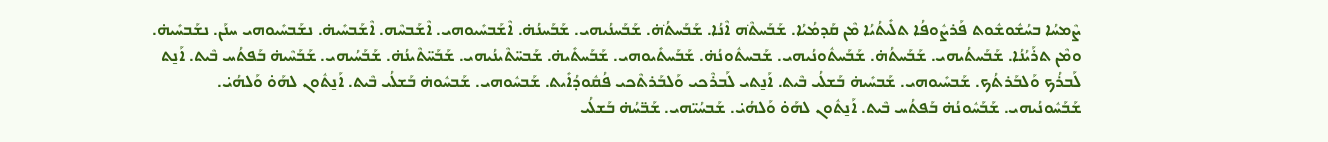ܨܶܡܚܳܐ ܒܚܳܫܽܘܫܽܘܬ ܦܰܪܨܽܘܦܳܐ ܬܠܺܝܬܳܝܳܐ ܡܶܢ ܩܰܕܡܳܝܳܐ. ܫܰܒܰܚܬܶ݁ܗ ܐܶܢܳܐ. ܫܰܒܰܚܬܳ݁ܗ̇. ܫܰܒܰܚܢܳܝܗܝ. ܫܰܒܰܚܢܳܗ̇. ܐܶܫܰܒܚܺܝܘܗܝ. ܐܶܫܰܒܚܶܗ. ܐܶܫܰܒܚܺܝܗ̇. ܢܫܰܒܚܺܝܘܗܝ ܚܢܰܢ. ܢܫܰܒܚܺܝܗ̇. ܘܡܶܢ ܬܪܰܝܳܢܳܐ. ܫܰܒܰܚܬܳܝܗܝ. ܫܰܒܰܚܬܳܗ̇. ܫܰܒܰܚܬܽܘܢܳܝܗܝ. ܫܰܒܚܬܽܘܢܳܗ̇. ܫܰܒܰܚܬܺܝܘܗܝ. ܫܰܒܰܚܬܺܝܗ̇. ܫܰܒܚ̈ܬܶܝܢܳܝܗܝ. ܫܰܒܰܚ̈ܬܶܝܢܳܗ̇. ܫܰܒܰܚܳܝܗܝ. ܫܰܒܰܚܶܝܗ̇ ܒܰܦܬܳܚ ܒܶܝܬ. ܐܰܢ̱ܬ ܠܰܒܪܳܟ ܘܰܠܒܰܪܬܳܟ. ܫܰܒܚܺܝܘܗܝ. ܫܰܒܚܺܝܗ̇ ܒܰܫܠܳܝ ܒܶܝܬ. ܐܰܢ̱ܬܝ ܠܰܒܪܶܟܝ ܘܰܠܒܰܪܬܶܟܝ ܦܳܩܽܘܕܳܐܺܝܬ. ܫܰܒܚܽܘܗܝ. ܫܰܒܚܽܘܗ̇ ܒܰܫܠܳܝ ܒܶܝܬ. ܐܰܢ̱ܬܽܘܢ ܠܗܰܘ̇ ܘܰܠܗܳܝ̇. ܫܰܒܰܚܽܘܢܳܝܗܝ. ܫܰܒܰܚܽܘܢܳܗ̇ ܒܰܦܬܳܚ ܒܶܝܬ. ܐܰܢ̱ܬܽܘܢ ܠܗܰܘ̇ ܘܰܠܗܳܝ̇. ܫܰܒܚܳܝ̈ܗܝ. ܫܰܒ̈ܚܳܗ̇ ܒܰܫܠܳܝ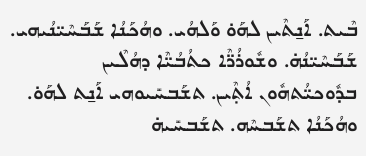ܒܶܝܬ. ܐܰܢ̱ܬܶܝܢ ܠܗܰܘ̇ ܘܰܠܗܳܝ. ܘܗܳܟܰܢܳܐ ܫܰܒܰܚܶܝ̈ܢܳܝܗܝ. ܫܰܒܰܚܶܝ̈ܢܳܗ̇. ܘܫܽܘܪܳܪ̈ܶܐ ܟܬܳܒܳܝ̈ܶܐ ܕܗܳܠܶܝܢ ܒܕܽܘܟܝ̈ܳܬܗܽܘܢ ܐܳܬ݂ܶܝܢ. ܬܫܰܒܚܺܝܘܗܝ ܐܰܢ̱ܬ ܠܗܰܘ̇. ܘܗܳܟܰܢܳܐ ܬܫܰܒܚܶܗ. ܬܫܰܒܚܺܝܗ̇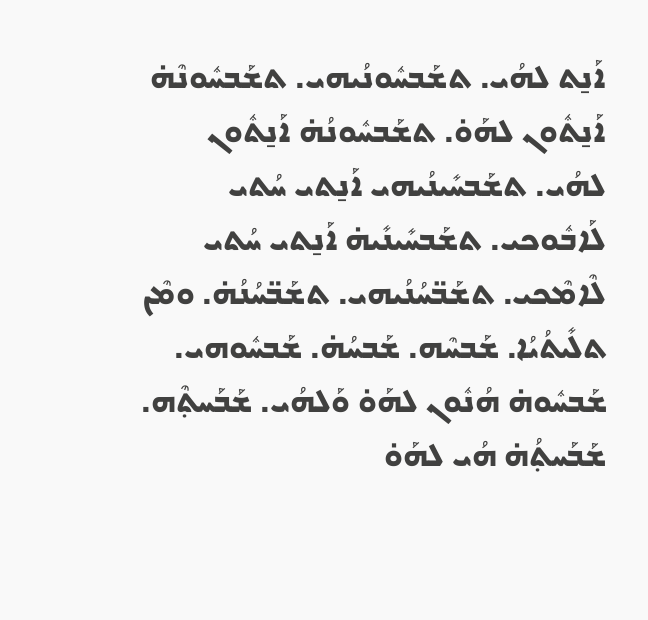ܐܰܢ̱ܬ ܠܗܳܝ. ܬܫܰܒܚܽܘܢܳܝܗܝ. ܬܫܰܒܚܽܘܢܶܗ̇ ܐܰܢ̱ܬܽܘܢ ܠܗܰܘ̇. ܬܫܰܒܚܽܘܢܳܗ̇ ܐܰܢ̱ܬܽܘܢ ܠܗܳܝ. ܬܫܰܒܚܺܝܢܳܝܗܝ ܐܰܢ̱ܬܝ ܚܳܬܝ ܠܰܐܒܽܘܟܝ. ܬܫܰܒܚܺܝܢܺܝܗ̇ ܐܰܢ̱ܬܝ ܚܳܬܝ ܠܶܐܡܶܟܝ. ܬܫܰܒ̈ܚܳܢܳܝܗܝ. ܬܫܰܒ̈ܚܳܢܳܗ̇. ܘܡܶܢ ܬܠܺܝܬܳܝܳܐ. ܫܰܒܚܶܗ. ܫܰܒܚܳܗ̇. ܫܰܒܚܽܘܗܝ. ܫܰܒܚܽܘܗ̇ ܗܳܢܽܘܢ ܠܗܰܘ̇ ܘܰܠܗܳܝ. ܫܰܒܰܚܬ݂ܶܗ. ܫܰܒܰܚܬ݂ܳܗ̇ ܗܳܝ ܠܗܰܘ̇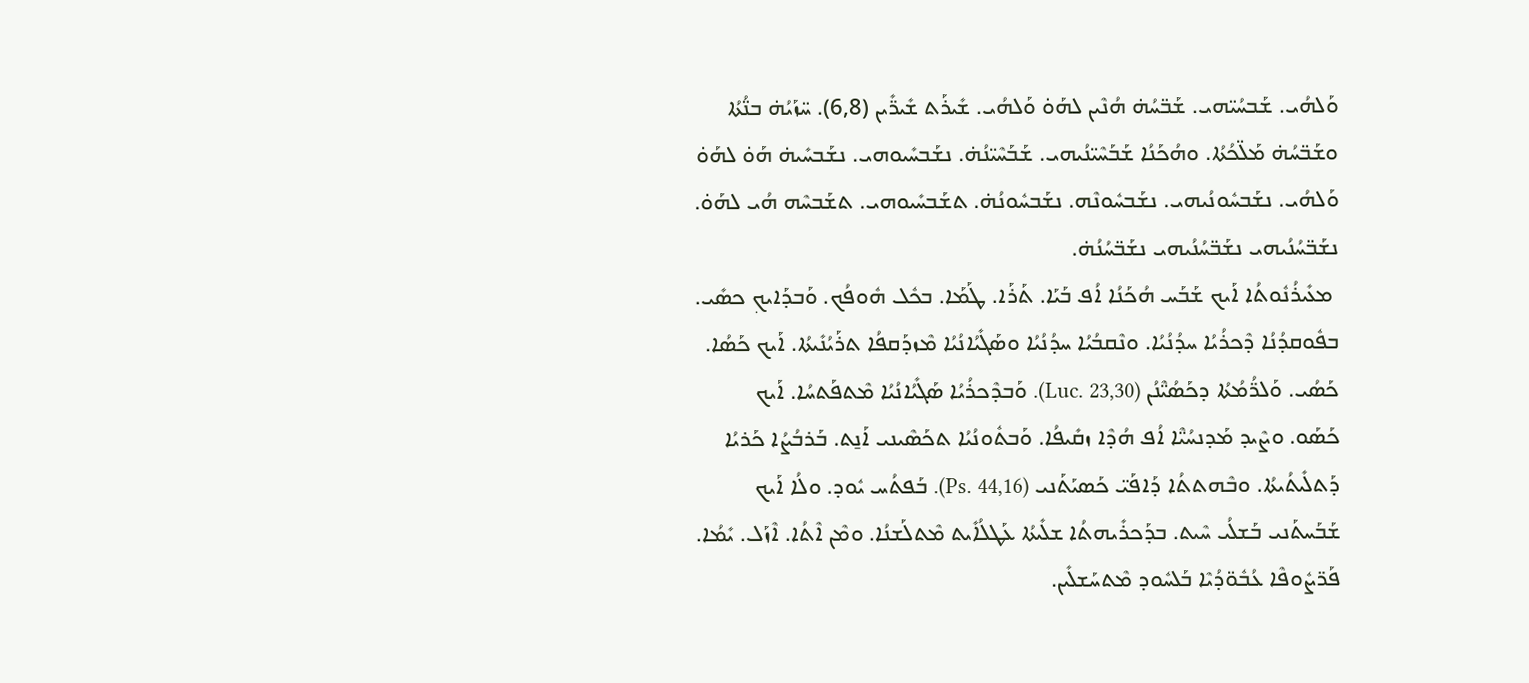ܘܰܠܗܳܝ. ܫܰܒܚܳܝ̈ܗܝ. ܫܰܒ̈ܚܳܗ̇ ܗܳܢܶܝܢ ܠܗܰܘ̇ ܘܰܠܗܳܝ. ܫܺܝܪܰܬ ܫܺܝܪ̈ܺܝܢ (6,8). ܚ̈ܙܰܝܳܗ̇ ܒܢ̈ܳܬܳܐ ܘܫܰܒ̈ܚܳܗ̇ ܡܰܠ̈ܟܳܬܳܐ. ܘܗܳܟܰܢܳܐ ܫܰܒܰܚܶܝ̈ܢܳܝܗܝ. ܫܰܒܰܚܶܝ̈ܢܳܗ̇. ܢܫܰܒܚܺܝܘܗܝ. ܢܫܰܒܚܺܝܗ̇ ܗܰܘ̇ ܠܗܰܘ̇ ܘܰܠܗܳܝ. ܢܫܰܒܚܽܘܢܳܝܗܝ. ܢܫܰܒܚܽܘܢܶܗ. ܢܫܰܒܚܽܘܢܳܗ̇. ܬܫܰܒܚܺܝܘܗܝ. ܬܫܰܒܚܶܗ ܗܳܝ ܠܗܰܘ̇. ܢܫܰܒ̈ܚܳܢܳܝܗܝ ܢܫܰܒ̈ܚܳܢܳܝܗܝ ܢܫܰܒ̈ܚܳܢܳܗ̇.
 ܡܥܺܝܪܳܢܽܘܬܳܐ ܐܰܝܟ ܫܰܒܰܚ ܗܳܟܰܢܳܐ ܐܳܦ ܒܰܝܰܐ. ܬܰܪܰܐ. ܛܰܡܰܐ. ܒܟܽܠ ܗܽܘܦܳܟ. ܘܰܒܕܰܐܝܟ݂ ܟܣܺܝ. ܒܦܽܘܩܕܳܢܳܐ ܕܶܟܪܳܝܳܐ ܚܕܳܢܳܝܳܐ. ܘܢܶܩܒܳܝܳܐ ܚܕܳܢܳܝܳܐ ܘܣܰܓܺܝܳܐܢܳܝܳܐ ܡܶܙܕܰܩܦܳܐ ܬܪܰܝܳܢܺܝܬܳܐ. ܐܰܝܟ ܟܰܣܳܐ. ܟܰܣܳܝ. ܘܰܠܪ̈ܳܡܳܬܳܐ ܕܟܰܣܳܝ̈ܶܢܳܢ (Luc. 23,30). ܘܰܒܕܶܟܪܳܝܳܐ ܣܰܓܺܝܳܐܢܳܝܳܐ ܡܶܬܦܰܬܚܳܐ. ܐܰܝܟ ܟܰܣܰܘ. ܘܨܶܝܕ ܡܰܕܢܚܳܝ̈ܶܐ ܐܳܦ ܗܳܕܶܐ ܙܩܺܝܦܳܐ. ܘܰܒܬܽܘܢܳܝܳܐ ܬܟܰܣܶܝܢܝ ܐܰܢ̱ܬ. ܒܰܪܒܳܨܳܐ ܟܰܪܝܳܐ ܕܰܬܠܺܝܬܳܝܬܳܐ. ܘܒܶܗܬܬܳܐ ܕܰܐܦܰܝ̈ ܟܰܣܝܰܬܰܢܝ (Ps. 44,16). ܒܰܦܬܳܚ ܝܽܘܕ. ܘܠܳܐ ܐܰܝܟ ܫܰܒܰܚܬܰܢܝ ܒܰܫܠܳܝ ܚܶܝܬ. ܒܕܰܟܪܺܝܗܬܳܐ ܫܠܺܝܬܳܐ ܥܰܛܠܳܐܺܝܬ ܡܶܬܠܰܫܢܳܐ. ܘܡܶܢ ܐܶܬܳܐ. ܐܶܙܰܠ. ܝܺܡܳܐ. ܦܰܪ̈ܨܽܘܦܶܐ ܥܳܒܽܘ̈ܕܳܝܶܐ ܒܰܠܚܽܘܕ ܡܶܬܚܰܫܠܺܝܢ.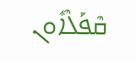ܩܶܦܰܠܶܐܽܘܢ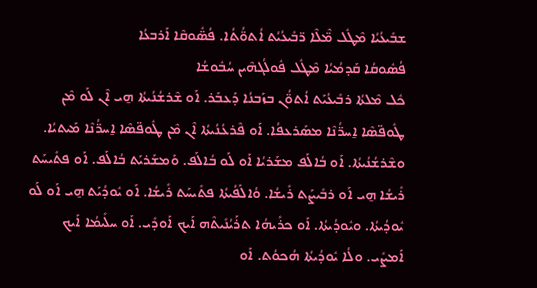ܫܒܺܝܥܳܝܳܐ ܡܶܛܽܠ ܡ̈ܶܠܶܐ ܪ̈ܒܺܝܥܳܝܳܬ ܐܳܬܘ̈ܳܬܳܐ. ܦܳܣ̈ܽܘܩܶܐ ܐܰܪܒܥܳܐ
ܦܳܣܽܘܩܳܐ ܩܰܕܡܳܝܳܐ ܡܶܛܽܠ ܦܽܘܠܳܓܗܶܝܢ ܚܳܒܽܘܫܳܐ
ܟܽܠ ܡܶܠܬܳܐ ܪܒܺܝܥܳܝܰܬ ܐܳܬܘ̈ܳܢ ܒܙܰܒܢܳܐ ܕܰܥܒܰܪ. ܐܰܘ ܫܶܪܫܳܢܳܝܬܳܐ ܗ̱ܝ ܐܶܢ ܠܰܘ ܡܶܢ ܛܽܘܦ̈ܣܶܐ ܐ̱ܚܪ̈ܳܢܶܐ ܡܣܰܪܥܦܳܐ. ܐܰܘ ܦܶܪܥܳܢܳܝܬܳܐ ܐܶܢ ܡܶܢ ܛܽܘܦ̈ܣܶܐ ܐ̱ܚܪ̈ܳܢܶܐ ܡܰܝܬܝܳܐ. ܘܫܶܪܫܳܢܳܝܬܳܐ. ܐܰܘ ܒܳܐܠܰܦ ܡܫܰܪܝܳܐ ܐܰܘ ܠܰܘ ܒܳܐܠܰܦ. ܘܰܡܫܰܪܝܰܬ ܒܳܐܠܰܦ. ܐܰܘ ܦܬܺܝܚܰܬ ܪܺܝܫܳܐ ܗ̱ܝ ܐܰܘ ܪܒܺܝܨܰܬ ܪܺܝܫܳܐ. ܘܳܐܠܰܦܳܝܬܳܐ ܦܬܺܝܚܰܬ ܪܺܝܫܳܐ. ܐܰܘ ܝܽܘܕܳܝܰܬ ܗ̱ܝ ܐܰܘ ܠܰܘ ܝܽܘܕܳܝܬܳܐ. ܘܝܽܘܕܳܝܬܳܐ. ܐܰܘ ܟܪܺܝܗܳܐ ܬܪܰܝܳܢܺܝܬܶܗ ܐܰܝܟ ܐܰܘܕܺܝ. ܐܰܘ ܚܠܺܝܡܳܐ ܐܰܝܟ ܐܰܡܨܺܝ. ܘܠܳܐ ܝܽܘܕܳܝܬܳܐ ܗܳܟܘܳܬ. ܐܰܘ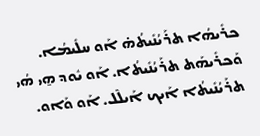ܟܪܺܝܗܳܐ ܬܪܰܝܳܢܺܝܬܳܗ̇ ܐܰܘ ܚܠܺܝܡܳܐ. ܘܰܟܪܺܝܗܰܬ ܬܪܰܝܳܢܺܝܬܳܐ. ܐܰܘ ܝܽܘܕ ܗ̱ܝ ܗܳܝ ܬܪܰܝܳܢܺܝܬܳܐ ܐܰܝܟ ܐܰܝܠܶܠ. ܐܰܘ ܘܰܐܘ.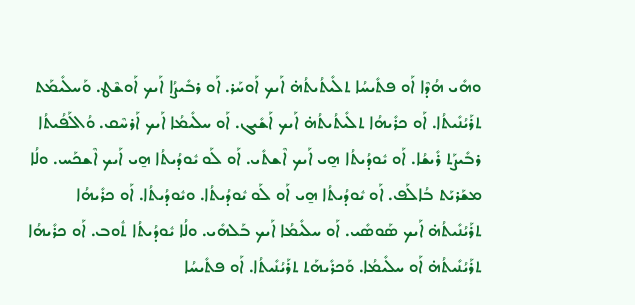ܘܗܺܝ ܗܳܕܶܐ ܐܰܘ ܦܬܺܝܚܳܐ ܬܠܺܝܬܳܝܬܳܗ̇ ܐܰܝܟ ܐܰܘܚܰܪ. ܐܰܘ ܪܒܺܝܨܳܐ ܐܰܝܟ ܐܰܘܫܶܛ. ܘܰܚܠܺܝܡܰܬ ܬܪܰܝܳܢܺܝܬܳܐ. ܐܰܘ ܟܪܺܝܗܳܐ ܬܠܺܝܬܳܝܬܳܗ̇ ܐܰܝܟ ܐܰܫܺܝܓ. ܐܰܘ ܚܠܺܝܡܳܐ ܐܰܝܟ ܐܰܪܚܶܩ. ܘܳܐܠܰܦܳܝܬܳܐ ܪܒܺܝܨܰܬ ܪܺܝܫܳܐ. ܐܰܘ ܝܽܘܕܳܝܬܳܐ ܗ̱ܝ ܐܰܝܟ ܐܶܫܬܺܝ. ܐܰܘ ܠܰܘ ܝܽܘܕܳܝܬܳܐ ܗ̱ܝ ܐܰܝܟ ܐܶܫܟܰܚ. ܘܠܳܐ ܡܫܰܪܝܰܬ ܒܳܐܠܰܦ. ܐܰܘ ܝܽܘܕܳܝܬܳܐ ܗ̱ܝ ܐܰܘ ܠܰܘ ܝܽܘܕܳܝܬܳܐ. ܘܝܽܘܕܳܝܬܳܐ. ܐܰܘ ܟܪܺܝܗܳܐ ܬܪܰܝܳܢܺܝܬܳܗ̇ ܐܰܝܟ ܣܰܘܣܺܝ. ܐܰܘ ܚܠܺܝܡܳܐ ܐܰܝܟ ܒܰܠܗܺܝ. ܘܠܳܐ ܝܽܘܕܳܝܬܳܐ ܬܽܘܒ. ܐܰܘ ܟܪܺܝܗܳܐ ܬܪܰܝܳܢܺܝܬܳܗ̇ ܐܰܘ ܚܠܺܝܡܳܐ. ܘܰܟܪܺܝܗܰܬ ܬܪܰܝܳܢܺܝܬܳܐ. ܐܰܘ ܦܬܺܝܚܳܐ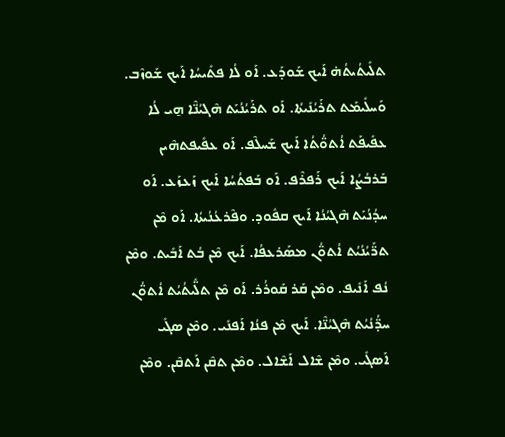ܬܠܺܝܬܳܝܬܳܗ̇ ܐܰܝܟ ܫܰܘܕܰܥ. ܐܰܘ ܠܳܐ ܦܬܺܝܚܳܐ ܐܰܝܟ ܫܰܘܙܶܒ. ܘܰܚܠܺܝܡܰܬ ܬܪܰܝܳܢܺܝܬܳܐ. ܐܰܘ ܬܪܰܝܳܢܳܝܰܬ ܗܶܓܝܳܢ̈ܶܐ ܗ̱ܝ ܠܳܐ ܥܦܺܝܦܰܬ ܐܳܬܘ̈ܳܬܳܐ ܐܰܝܟ ܫܰܚܠܶܦ. ܐܰܘ ܥܦܺܝܦܬܗܶܝܢ ܒܰܪܒܳܨܳܐ ܐܰܝܟ ܪܰܦܪܶܦ. ܐܰܘ ܒܰܦܬܳܚܳܐ ܐܰܝܟ ܙܰܥܙܰܥ. ܐܰܘ ܚܕܳܢܳܝܰܬ ܗܶܓܝܳܢܳܐ ܐܰܝܟ ܩܦܽܘܕ. ܘܦܶܪܥܳܢܳܝܬܳܐ. ܐܰܘ ܡܶܢ ܬܪ̈ܰܝܳܢܳܝܳܬ ܐܳܬܘ̈ܳܢ ܡܣܰܪܥܦܳܐ. ܐܰܝܟ ܡܶܢ ܒܳܬ ܐܰܒܺܝܬ. ܘܡܶܢ ܢܳܦ ܐܰܢܺܝܦ. ܘܡܶܢ ܩܰܪ ܩܰܘܪܳܪ. ܐܰܘ ܡܶܢ ܬܠ̈ܺܝܬܳܝܳܬ ܐܳܬܘ̈ܳܢ ܚܕ̈ܳܢܳܝܳܬ ܗܶܓܝܳܢ̈ܶܐ. ܐܰܝܟ ܡܶܢ ܦܢܳܐ ܐܰܦܢܺܝ. ܘܡܶܢ ܣܓܺܝ ܐܰܣܓܺܝ. ܘܡܶܢ ܫܶܐܠ ܐܰܫܶܐܠ. ܘܡܶܢ ܬܩܶܢ ܐܰܬܩܶܢ. ܘܡܶܢ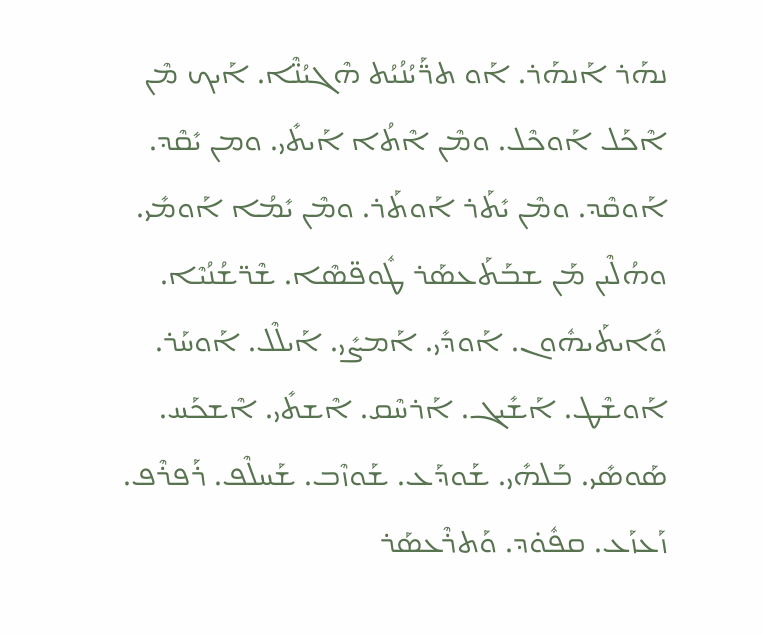ܢܗܰܪ ܐܰܢܗܰܪ. ܐܰܘ ܬܪ̈ܰܝܳܢܳܝܳܬ ܗܶܓܝܳܢ̈ܶܐ. ܐܰܝܟ ܡܶܢ ܐܶܟܰܠ ܐܰܘܟܶܠ. ܘܡܶܢ ܐܶܬܳܐ ܐܰܝܬܺܝ. ܘܡܢ ܝܺܩܶܕ. ܐܰܘܩܶܕ. ܘܡܶܢ ܝܺܬܰܪ ܐܰܘܬܰܪ. ܘܡܶܢ ܝܺܡܳܐ ܐܰܘܡܺܝ. ܘܗܳܠܶܝܢ ܡܰܢ ܫܒܰܬܰܥܣܰܪ ܛܽܘܦ̈ܣܶܐ. ܫܶܪ̈ܫܳܢܳܝܶܐ. ܘܺܐܝܬܰܝܗܽܘܢ. ܐܰܘܕܺܝ. ܐܰܡܨܺܝ. ܐܰܝܠܶܠ. ܐܰܘܚܰܪ. ܐܰܘܫܶܛ. ܐܰܫܺܝܓ. ܐܰܪܚܶܩ. ܐܶܫܬܺܝ. ܐܶܫܟܰܚ. ܣܰܘܣܺܝ. ܒܰܠܗܺܝ. ܫܰܘܕܰܥ. ܫܰܘܙܶܒ. ܫܰܚܠܶܦ. ܪܰܦܪܶܦ. ܙܰܥܙܰܥ. ܩܦܽܘ̇ܕ. ܘܰܬܪܶܥܣܰܪ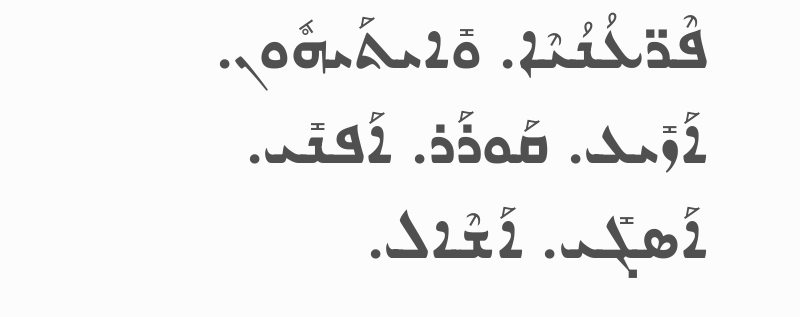ܦܶܪ̈ܥܳܢܳܝܶܐ. ܘܺܐܝܬܰܝܗܽܘܢ. ܐܰܙܺܝܥ. ܩܰܘܪܰܪ. ܐܰܦܢܺܝ. ܐܰܣܓܺܝ. ܐܰܫܶܐܠ.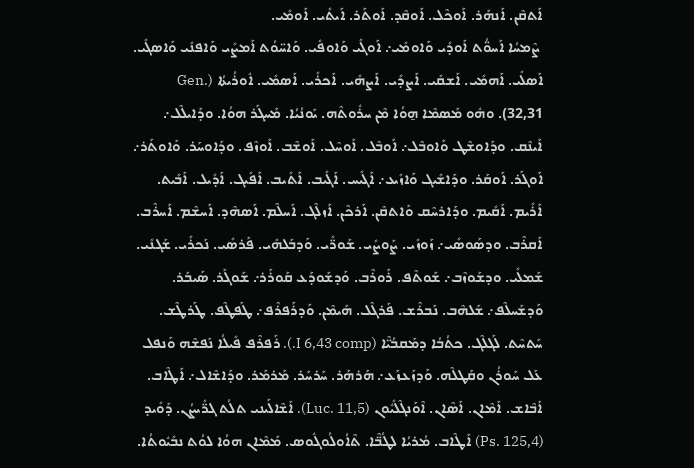ܐܰܬܩܶܢ. ܐܰܢܗܰܪ. ܐܰܘܟܶܠ. ܐܰܘܩܶܕ. ܐܰܘܬܰܪ. ܐܰܝܬܺܝ. ܐܰܘܡܺܝ.
 ܨܶܡܚܳܐ ܐܰܚܘ̈ܳܬ ܐܰܘܕܺܝ ܘܰܐܘܡܺܝ܇ ܐܰܘܓܺܝ ܘܰܐܘܦܺܝ. ܘܰܐܚ̈ܘܳܬ ܐܰܡܨܺܝ ܘܰܐܦܢܺܝ ܘܰܐܣܓܺܝ. ܐܰܣܠܺܝ. ܐܰܗܡܺܝ. ܐܰܫܩܺܝ. ܐܰܨܕܺܝ. ܐܰܨܗܺܝ. ܐܰܟܪܺܝ. ܐܰܣܡܺܝ. ܐܽܘܪܳܝܬܳܐ (Gen. 32,31). ܘܗܽܘ ܡܰܣܡܶܐ ܗ̱ܘܳܐ ܡܶܢ ܚܪܽܘܬܶܗ. ܝܰܘܢܳܝܳܐ. ܡܰܚܓܰܪ ܗܘܳܐ. ܘܕܰܐܝܠܶܠ܇ ܐܰܝܢܶܩ. ܘܕܰܐܘܫܶܛ ܘܰܐܘܒܶܠ܇ ܐܰܘܒܶܠ. ܐܰܘܚܶܠ. ܐܰܘܫܶܒ. ܐܰܘܙܶܦ. ܘܕܰܐܘܚܰܪ. ܘܰܐܘܬܰܪ܇ ܐܰܘܓܰܪ. ܐܰܘܩܰܪ. ܘܕܰܐܫܺܝܓ ܘܰܐܙܺܝܥ܇ ܐܰܓܺܝܚ. ܐܰܓܺܝܒ. ܐܰܬܺܝܒ. ܐܰܦܺܝܓ. ܐܰܕܺܝܠ. ܐܰܒܺܝܬ. ܐܰܪܺܝܡ. ܐܰܩܺܝܡ. ܘܕܰܐܪܚܶܩ ܘܰܐܬܩܶܢ. ܐܰܪܟܶܢ. ܐܰܙܠܶܓ. ܐܰܚܠܶܡ. ܐܰܣܗܶܕ. ܐܰܚܫܶܡ. ܐܰܚܪܶܒ. ܐܰܩܪܶܒ. ܘܕܣܰܘܣܺܝ܇ ܙܰܘܙܺܝ. ܨܰܘܨܺܝ. ܫܰܘܪ̈ܺܝ. ܘܰܕܒܰܠܗܺܝ. ܦܰܪܣܺܝ. ܢܰܟܪܺܝ. ܫܰܓܢܺܝ. ܫܰܡܠܺܝ. ܘܕܫܰܘܙܶܒ܇ ܫܰܘܬܶܦ. ܪܰܘܪܶܒ. ܘܰܕܫܰܘܕܰܥ ܩܰܘܪܰܪ܇ ܫܰܘܓܰܪ. ܣܰܝܒܰܪ. ܘܰܕܫܰܚܠܶܦ܇ ܫܰܠܗܶܒ. ܢܰܒܪܶܫ. ܦܰܪܓܶܠ. ܗܰܝܡܶܢ. ܘܰܕܪܰܦܪܶܦ܇ ܛܰܦܛܶܦ. ܛܰܪܛܶܫ. ܚܰܬܚܶܬ. ܠܰܓܠܶܓ. ܟܬܳܒܳܐ ܕܡܰܩܒܳܝ̈ܶܐ (I 6,43 comp.). ܪܰܦܪܶܦ ܦܺܝܠܳܐ ܢܰܦܫܶܗ ܘܰܢܦܠ ܥܰܠ ܚܰܘܪܳܢ ܘܩܰܛܠܶܗ. ܘܰܕܙܰܥܙܰܥ܇ ܗܰܪܗܰܪ. ܚܰܪܚܰܪ. ܡܰܪܡܰܪ. ܘܕܰܐܫܶܐܠ܇ ܐܰܛܶܐܒ. ܐܰܒܶܐܫ. ܐܰܡܶܐܢ. ܐܰܣܶܐܢ. ܐܶܘܰܢܓܶܠܺܝܽܘܢ (Luc. 11,5). ܐܰܫܶܐܠܰܝܢܝ ܬܠܳܬ ܓܪ̈ܺܝܨܳܢ. ܕܰܘܺܝܕ (Ps. 125,4) ܐܰܛܶܐܒ. ܡܳܪܝܳܐ ܠܛܳܒ̈ܶܐ. ܬܶܐܳܘܠܳܘܓܽܘܣ. ܡܰܡܶܐܢ ܗܘܳܐ ܠܘܳܬ ܢܒܺܝܽܘܬܳܐ.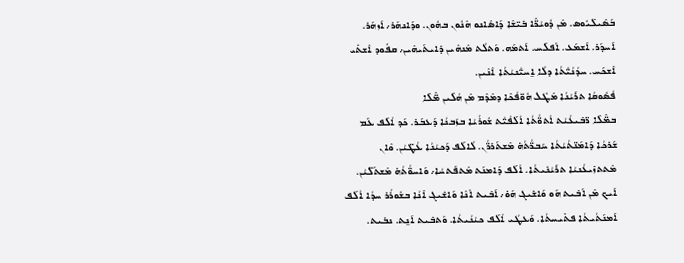ܒܰܣܶܝܠܺܝܽܘܣ. ܡܶܢ ܕܽܘܝܳܪ̈ܶܐ ܒܺܝ̈ܫܶܐ ܕܰܐܣܶܐܢܘ ܗܶܢܽܘܢ ܒܗܽܘܢ. ܘܕܰܐܢܗܰܪ܇ ܐܰܙܗܰܪ. ܐܰܚܕܰܪ. ܐܰܫܡܰܥ. ܐܰܦܠܰܚ. ܐܰܬܡܰܗ. ܘܰܬܠܳܬ ܡܶܢܗܶܝܢ ܕܺܐܝܬܰܝܗܶܝܢ܇ ܩܦܽܘܕ ܐܶܫܬܺܝ ܐܶܫܟܰܚ. ܚܕܳܢܳܝ̈ܳܬܳܐ ܕܠܳܐ ܐ̱ܚܝ̈ܳܢܝܳܬܳܐ ܐܶܢܶܝܢ.
ܦܳܣܽܘܩܳܐ ܬܪܰܝܳܢܳܐ ܡܶܛܽܠ ܗܽܘ̈ܦܳܟܶܐ ܕܡܶܕܶܡ ܡܶܢ ܗܳܠܶܝܢ ܡ̈ܶܠܶܐ
ܒܡ̈ܶܠܶܐ ܪ̈ܒܺܝܥܳܝܳܬ ܐܳܬܘ̈ܳܬܳܐ ܐܳܠܰܦܳܝ̈ܳܬ ܫܽܘܪܳܝܳܐ ܒܙܰܒܢܳܐ ܕܰܥܒܰܪ. ܟܰܕ ܐܳܠܰܦ ܥܰܡ ܫܰܪܟܳܐ ܕܰܐܡܰܢ̈ܬܳܝܳܬܳܐ ܚܰܒܪ̈ܳܬܳܗ̇ ܡܶܫܬܰܪܪ̈ܳܢ. ܠܳܐܠܰܦ ܕܰܟܝܳܢܳܐ ܥܳܛ̈ܝܳܢ. ܘܶܐܢ ܡܶܬܬܙܺܝܥܳܢܝܳܐ ܬܪܰܝܳܢܺܝܬܳܐ. ܐܳܠܰܦ ܕܰܐܡܢܰܬ ܡܶܬܦܰܬܚܳܐ܇ ܘܰܐܚܘ̈ܳܬܳܗ̇ ܡܶܫܬܰܠ̈ܝܳܢ. ܐܰܝܟ ܡܶܢ ܐܰܒܺܝܬ ܗܰܘ ܘܰܐܫܺܝܓ ܗܰܘ̇܇ ܐܰܒܺܝܬ ܐܶܢܶܐ ܘܰܐܫܺܝܓ ܐܶܢܳܐ ܒܫܽܘܪܳܪ ܚܕܳܐ ܐܳܠܰܦ ܐܰܡܢܰܬܳܝܬܳܐ ܦܬܺܝܚܬܳܐ. ܘܰܥܛܳܝ ܐܳܠܰܦ ܟܝܳܢܳܝܬܳܐ. ܘܰܬܒܺܝܬ ܐܰܢ̱ܬ. ܢܒܺܝܬ.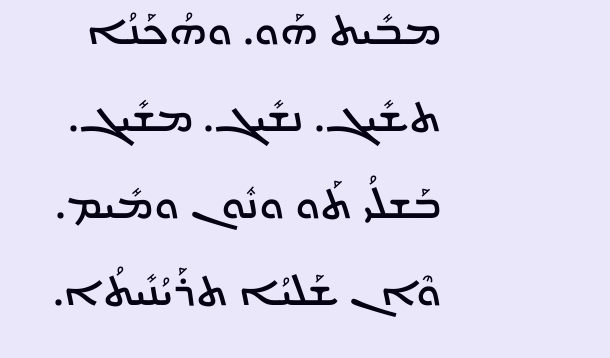ܡܒܺܝܬ ܗܰܘ. ܘܗܳܟܰܢܳܐ ܬܫܺܝܓ. ܢܫܺܝܓ. ܡܫܺܝܓ. ܒܰܫܠܳܝ ܬܰܘ ܘܢܽܘܢ ܘܡܺܝܡ. ܘܶܐܢ ܫܰܠܝܳܐ ܬܪܰܝܳܢܺܝܬܳܐ.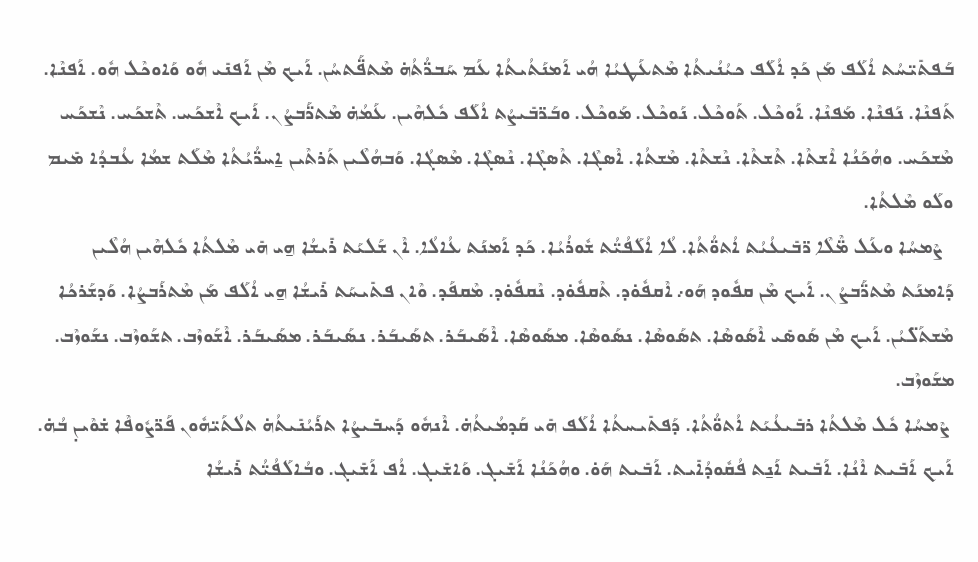ܒܰܦܬܺܝ̈ܚܳܬ ܐܳܠܰܦ ܡܰܢ ܟܰܕ ܐܳܠܰܦ ܟܝܳܢܳܝܬܳܐ ܡܶܬܥܰܛܝܳܐ ܗܳܝ ܐܰܡܢܰܬܳܝܬܳܐ ܥܰܡ ܚܰܒܪ̈ܳܬܳܗ̇ ܡܶܬܦ̈ܰܬܚܳܢ. ܐܰܝܟ ܡܶܢ ܐܰܦܢܺܝ ܗܽܘ ܘܰܐܘܟܶܠ ܗܽܘ. ܐܰܦܢܶܐ. ܬܰܦܢܶܐ. ܢܰܦܢܶܐ. ܡܰܦܢܶܐ. ܐܰܘܟܶܠ. ܬܰܘܟܶܠ. ܢܰܘܟܶܠ. ܡܰܘܟܶܠ. ܘܒܰܪ̈ܒܺܝܨܳܬ ܐܳܠܰܦ ܟܽܠܗܶܝܢ. ܥܰܡܳܗ̇ ܡܶܬܪ̈ܰܒܨܳܢ. ܐܰܝܟ ܐܶܫܟܰܚ. ܬܶܫܟܰܚ. ܢܶܫܟܰܚ ܡܶܫܟܰܚ. ܘܗܳܟܰܢܳܐ ܐܶܫܬܶܐ. ܬܶܫܬܶܐ. ܢܶܫܬܶܐ. ܡܶܫܬܳܐ. ܐܶܣܓܶܐ. ܬܶܣܓܶܐ. ܢܶܣܓܶܐ. ܡܶܣܓܳܐ. ܘܰܒܗܳܠܶܝܢ ܬܰܪܬܶܝܢ ܐ̱ܚܪ̈ܳܝܳܬܳܐ ܡܶܠܰܬ ܫܡܳܐ ܥܳܒܕܳܐ ܡܺܝܡ ܘܠܰܘ ܡܶܠܬܳܐ.
  ܨܶܡܚܳܐ ܘܥܰܠ ܡ̈ܶܠܶܐ ܪ̈ܒܺܝܥܳܝܳܬ ܐܳܬܘ̈ܳܬܳܐ. ܠܳܐ ܐܳܠܰܦܳܝ̈ܳܬ ܫܽܘܪܳܝܳܐ. ܟܰܕ ܐܰܡܢܰܬ ܥܳܐܠܳܐ. ܐܶܢ ܫܰܠܝܰܬ ܪܺܝܫܳܐ ܗ̱ܝ ܗܺܝ ܡܶܠܬܳܐ ܟܽܠܗܶܝܢ ܗܳܠܶܝܢ ܕܰܐܡܢܰܬ ܡܶܬܪ̈ܰܒܨܳܢ. ܐܰܝܟ ܡܶܢ ܩܦܽܘܕ ܗܰܘ܇ ܐܶܩܦܽܘ̇ܕ. ܬܶܩܦܽܘ̇ܕ. ܢܶܩܦܽܘ̇ܕ. ܡܶܩܦܰܕ. ܘܶܐܢ ܦܬܺܝܚܰܬ ܪܺܝܫܳܐ ܗ̱ܝ ܐܳܠܰܦ ܡܰܢ ܡܶܬܪܰܒܨܳܐ. ܘܰܕܫܰܪܟܳܐ ܡܶܫܬܰܠ̈ܝܳܢ. ܐܰܝܟ ܡܶܢ ܣܰܘܣܺܝ ܐܶܣܰܘܣܶܐ. ܬܣܰܘܣܶܐ. ܢܣܰܘܣܶܐ. ܡܣܰܘܣܶܐ. ܐܶܣܰܝܒܰܪ. ܬܣܰܝܒܰܪ. ܢܣܰܝܒܰܪ. ܡܣܰܝܒܰܪ. ܐܶܫܰܘܙܶܒ. ܬܫܰܘܙܶܒ. ܢܫܰܘܙܶܒ. ܡܫܰܘܙܶܒ.
 ܨܶܡܚܳܐ ܟܽܠ ܡܶܠܬܳܐ ܪܒܺܝܥܳܝܰܬ ܐܳܬܘ̈ܳܬܳܐ. ܕܰܦܬܺܝܚܬܳܐ ܐܳܠܰܦ ܗܺܝ ܩܰܕܡܳܝܬܳܗ̇. ܐܶܢܗܽܘ ܕܰܚܒܺܝܨܳܐ ܬܪܰܝܳܢܺܝܬܳܗ̇ ܬܠܳܬܰܝ̈ܗܽܘܢ ܦܰܪ̈ܨܽܘܦܶܐ ܫ̇ܘܶܝܢ̣ ܒܳܗ̇. ܐܰܝܟ ܐܰܒܺܝܬ ܐܶܢܳܐ. ܐܰܒܺܝܬ ܐܰܢ̱ܬ ܦܳܩܽܘܕܳܐܺܝܬ. ܐܰܒܺܝܬ ܗܰܘ̇. ܘܗܳܟܰܢܳܐ ܐܰܫܺܝܓ. ܘܰܐܫܺܝܓ. ܐܳܦ ܐܰܫܺܝܓ. ܘܒܳܐܠܰܦܳܝ̈ܳܬ ܪܺܝܫܳܐ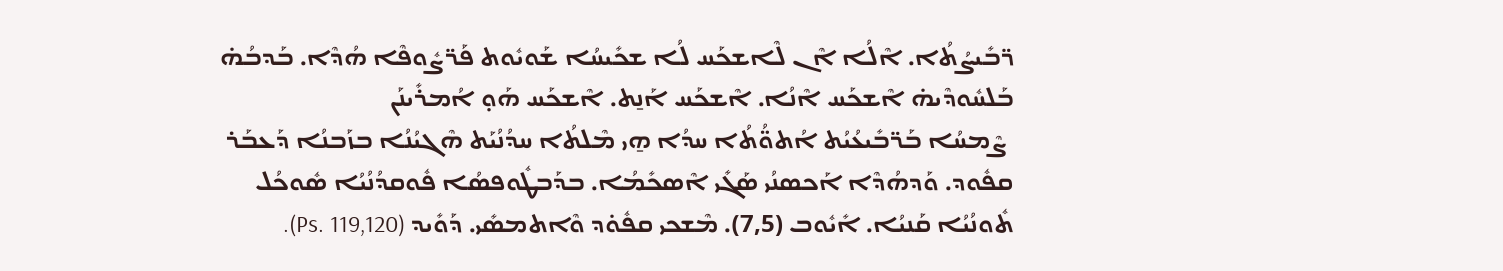ܪ̈ܒܺܝܨܳܬܳܐ. ܐܶܠܳܐ ܐܶܢ ܠܶܐܫܟܰܚ ܠܳܐ ܫܟܺܝܚܳܐ ܫܰܘܝܽܘܬ ܦܰܪ̈ܨܽܘܦܶܐ ܗܳܕܶܐ. ܒܰܕܒܳܗ̇ ܒܰܠܚܽܘܕܶܝܗ̇ ܐܶܫܟܰܚ ܐܶܢܳܐ. ܐܶܫܟܰܚ ܐܰܢ̱ܬ. ܐܶܫܟܰܚ ܗܰܘ̣ ܐܳܡܪܺܝܢܰܢ
 ܨܶܡܚܳܐ ܒܰܪ̈ܒܺܝܥܳܝܳܬ ܐܳܬܘ̈ܳܬܳܐ ܚܕܳܐ ܗ̱ܝ ܡܶܠܬܳܐ ܚܕܳܢܳܝܰܬ ܗܶܓܝܳܢܳܐ ܒܙܰܒܢܳܐ ܕܰܥܒܰܪ ܩܦܽܘܕ. ܘܰܕܗܳܕܶܐ ܐܰܟܣܢܳܝ ܣܰܓܺܝ ܐܶܣܟܺܡܳܐ. ܒܕܰܒܛܽܘܦܣܳܐ ܦܽܘܩܕܳܢܳܝܳܐ ܣܽܘܟܳܠ ܬܽܘܢܳܝܳܐ ܩܰܢܝܳܐ. ܐܺܝܽܘܒ (7,5). ܡܶܫܟܝ ܩܦܽܘ̇ܕ ܘܶܐܬܡܣܺܝ. ܕܰܘܺܝܕ (Ps. 119,120).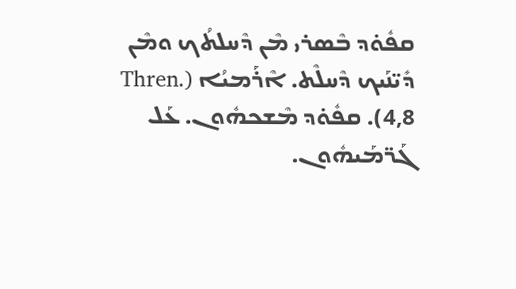ܩܦܽܘ̇ܕ ܒܶܣܪܝ ܡܶܢ ܕܶܚܠܬܳܟ ܘܡܶܢ ܕܺܝ̈ܢܰܝܟ ܕܶܚܠܶܬ. ܐܶܪܰܡܝܳܐ (Thren. 4,8). ܩܦܽܘ̇ܕ ܡܶܫܟܗܽܘܢ. ܥܰܠ ܓܰܪ̈ܡܰܝܗܽܘܢ.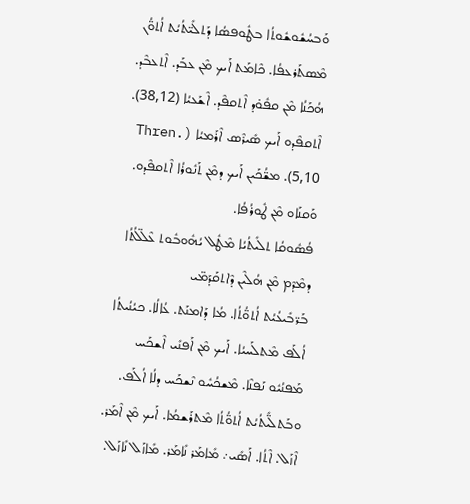ܘܰܒܚܳܫܽܘܫܽܘܬܳܐ ܒܛܽܘܦܣܳܐ ܕܰܬܠܺܝ̈ܬܳܝܳܬ ܐܳܬܘ̈ܳܢ ܡܶܣܬܰܪܥܦܳܐ. ܟܶܐܡܰܬ ܐܰܝܟ ܡܶܢ ܥܒܰܕ. ܐܶܬܥܒܶܕ. ܗܳܟܰܢܳܐ ܡܶܢ ܩܦܽܘ̇ܕ ܐܶܬܩܦܶܕ. ܐܶܫܰܥܝܳܐ (38,12). ܐܶܬܩܦܶܕܘ ܐܰܝܟ ܣܺܝܪܶܣ ܐܶܪܰܡܝܳܐ (Thren. 5,10). ܡܫ̈ܳܟܰܝܢ ܐܰܝܟ ܕܡܶܢ ܬܰܢܽܘܪܳܐ ܐܶܬܩܦܶܕܘ. ܘܰܩܢܰܐܘ ܡܶܢ ܛܽܘܪܳܦܳܐ.
ܦܳܣܽܘܩܳܐ ܬܠܺܝܬܳܝܳܐ ܡܶܛܽܠ ܝܳܗܽܘܒܽܘܬ ܥܶܠ̈ܠܳܬܳܐ ܕܡܶܕܶܡ ܡܶܢ ܗܳܠܶܝܢ ܕܶܐܬܩܰܕܰܡ̈ܝ
ܒܰܪ̈ܒܺܝܥܳܝܳܬ ܐܳܬܘ̈ܳܬܳܐ. ܡܳܐ ܕܰܐܡܢܰܬ. ܥܳܐܠܳܐ. ܟܝܳܢܳܝܬܳܐ ܐܳܠܰܦ ܡܶܬܠܰܚܝܳܐ. ܐܰܝܟ ܡܶܢ ܐܰܦܢܺܝ ܐܶܫܟܰܚ ܡܰܦܢܳܝܽܘ ܢܰܦܢܶܐ. ܡܶܫܟܳܚܽܘ ܢܶܫܟܰܚ ܕܠܳܐ ܐܳܠܰܦ. ܘܒܰܬܠ̈ܺܝܬܳܝܳܬ ܐܳܬܘ̈ܳܬܳܐ ܡܶܬܪܰܫܡܳܐ. ܐܰܝܟ ܡܶܢ ܐܶܡܰܪ. ܐܶܙܰܠ. ܐܶܬܳܐ. ܐܰܣܺܝ܇ ܡܺܐܡܰܪ ܢܺܐܡܰܪ. ܡܺܐܙܰܠ ܢܺܐܙܰܠ.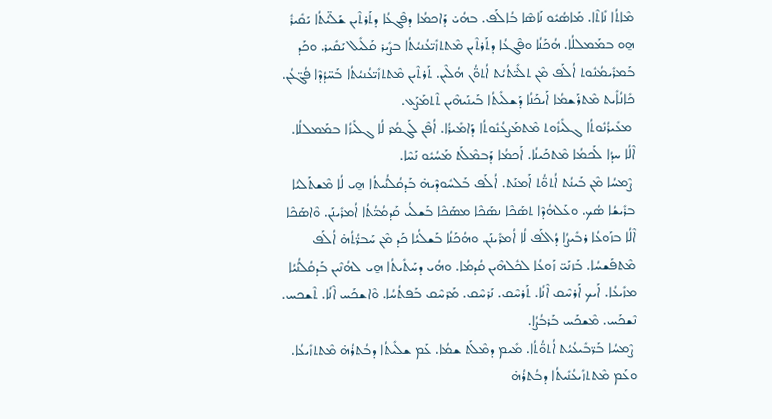ܡܶܐܬܳܐ ܢܺܐܬܶܐ. ܡܰܐܣܳܝܽܘ ܢܰܐܣܶܐ ܒܳܐܠܰܦ. ܒܗܳܝ̇ ܕܰܐܟܡܳܐ ܕܦܶܓܥܳܐ ܕܬܰܪܬܶܝܢ ܫܰܠ̈ܝܳܬܳܐ ܝܰܩܺܝܪܽ ܗ̱ܘ ܒܡܰܡܠܠܳܐ. ܗܳܟܰܢܳܐ ܘܦܶܓܥܳܐ ܕܬܰܪܬܶܝܢ ܡܶܬܬܙܺܝ̈ܥܳܢܝܳܬܳܐ ܒܨܺܝܪ ܩܰܠܺܝܠ ܝܰܩܺܝܪ. ܘܟܰܕ ܒܰܡܪܺܝܡܳܢܽܘܬ ܐܳܠܰܦ ܡܶܢ ܬܠܺܝ̈ܬܳܝܳܬ ܐܳܬܘ̈ܳܢ ܗܳܠܶܝܢ. ܬܰܪܬܶܝܢ ܡܶܬܬܙܺܝ̈ܥܳܢܝܳܬܳܐ ܒܰܚ̈ܕܳܕܶܐ ܦܳܓ̈ܥܳܢ. ܟܺܐܢܳܐܺܝܬ ܡܶܬܪܰܫܡܳܐ ܐܰܝܟܰܢܳܐ ܕܰܫܠܺܝܬܳܐ ܒܰܝܢܰܝܗܶܝܢ ܬܶܬܡܰܨܰܥ.
 ܡܥܺܝܪܳܢܽܘܬܳܐ ܓܠܺܝܙܽܘܬ ܡܶܬܡܰܨܥܳܢܽܘܬܳܐ ܕܰܐܡܺܝܪܳܐ. ܐܳܦܶܢ ܠܰܓܡܳܪ ܠܳܐ ܓܠܺܝܙܳܐ ܒܡܰܡܠܠܳܐ. ܐܶܠܳܐ ܚܕܳܐ ܠܰܟܡܳܐ ܡܶܬܟܰܝܢܳܐ. ܐܰܟܡܳܐ ܕܰܒܡܶܠܰܬ ܡܰܚܳܝܽܘ ܢܰܚܶܐ.
 ܨܶܡܚܳܐ ܡܶܢ ܒܰܝܢܳܬ ܐܳܬܘ̈ܳܬ ܐܰܡܢܰܬ. ܐܳܠܰܦ ܒܰܠܚܽܘܕܶܝܗ̇ ܒܰܕܩܳܠܳܢܳܝܬܳܐ ܗ̱ܝ ܠܳܐ ܡܶܫܬܰܠܝܳܐ ܒܪܺܝܫܳܐ ܣܳܟ. ܘܥܰܠܗܳܕܶܐ ܬܣܰܟܶܐ ܢܣܰܟܶܐ ܡܣܰܟܶܐ ܒܰܫܠܳܝ ܩܰܕܡܳܝ̈ܳܬܳܐ ܐܳܡܪܺܝܢܰܢ. ܘܶܐܣܰܟܶܐ ܐܶܠܳܐ ܒܙܰܘܥܳܐ ܪܒܺܝܨܳܐ ܕܳܐܠܰܦ ܠܳܐ ܐܳܡܪܺܝܢܰܢ. ܘܗܳܟܰܢܳܐ ܒܰܫܠܳܝܳܐ ܟܰܕ ܡܶܢ ܚܰܒܪ̈ܳܬܳܗ̇ ܐܳܠܰܦ ܡܶܬܦܰܫܚܳܐ. ܒܰܙܢܰܝ̈ ܙܰܘܥܳܐ ܠܟܽܠܗܶܝܢ ܩܳܕܡܳܐ. ܘܗܳܝ ܕܚܰܬܺܝܬܳܐ ܗ̱ܝ ܠܗܳܢܶܝܢ ܒܰܕܩܳܠܳܢܳܝܳܐ ܡܙܺܝܥܳܐ. ܐܰܝܟ ܐܰܪܚܶܩ ܐܶܢܳܐ. ܬܰܪܚܶܩ. ܢܰܪܚܶܩ. ܡܰܪܚܶܩ ܒܰܦܬܳܚܳܐ. ܘܶܐܫܟܰܚ ܐܶܢܳܐ. ܬܶܫܟܚ. ܢܶܫܟܰܚ. ܡܶܫܟܰܚ ܒܰܪܒܳܨܳܐ.
 ܨܶܡܚܳܐ ܒܰܪ̈ܒܺܝܥܳܝܳܬ ܐܳܬܘ̈ܳܬܳܐ. ܡܺܝܡ ܕܡܶܠܰܬ ܫܡܳܐ. ܥܰܡ ܫܠܺܝܬܳܐ ܕܒܳܬܪܳܗ̇ ܡܶܬܬܙܺܝܥܳܐ. ܘܥܰܡ ܡܶܬܬܙܺܝܥܳܢܺܝܬܳܐ ܕܒܳܬܪܳܗ̇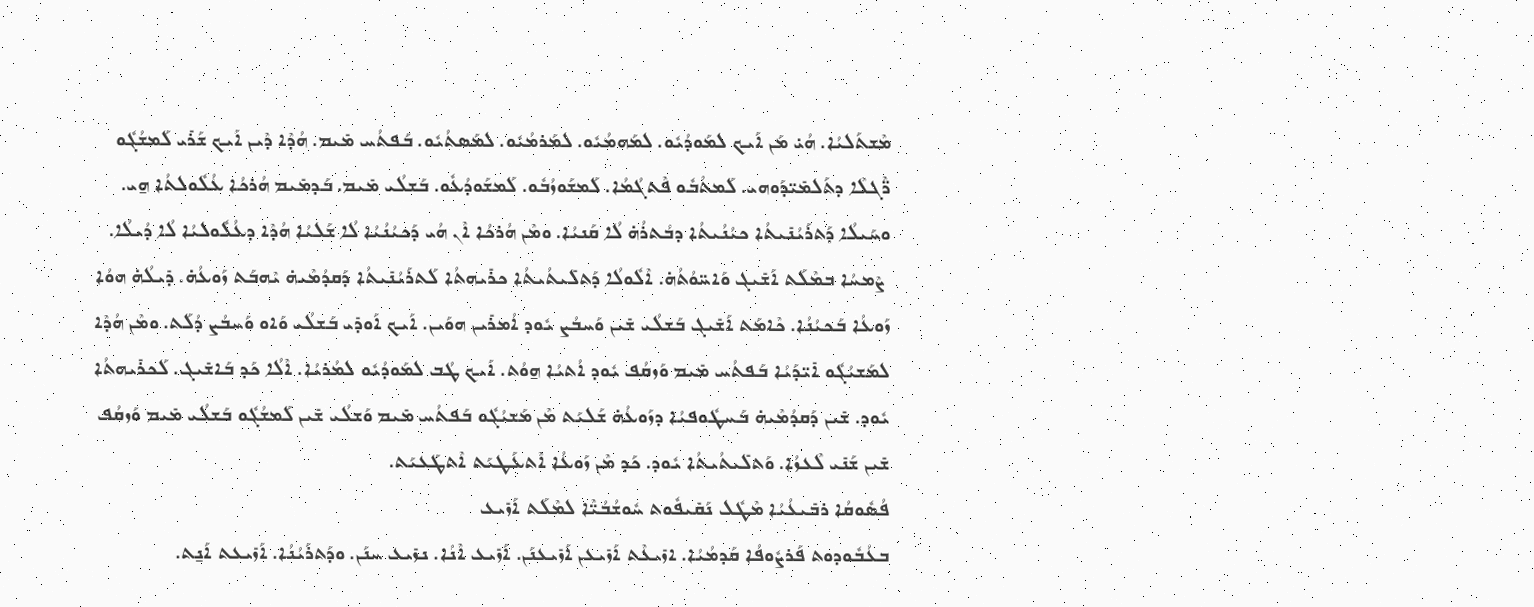ܡܶܫܬܰܠܝܳܐ. ܗܳܝ̇ ܡܰܢ ܐܰܝܟ ܠܡܰܘܕܳܝܽܘ. ܠܡܰܗܡܳܝܽܘ. ܠܡܰܪܡܳܝܽܘ. ܠܡܰܣܬܳܝܽܘ. ܒܰܦܬܳܚ ܡܺܝܡ. ܗܳܕܶܐ ܕܶܝܢ ܐܰܝܟ ܫܰܪܺܝ ܠܰܡܫܳܓܽܘ ܪ̈ܶܓܠܶܐ ܕܬܰܠܡܺܝ̈ܕܰܘܗܝ. ܠܰܡܬܳܒܽܘ ܦܶܬܓܳܡܳܐ. ܠܰܡܫܰܘܙܳܒܽܘ. ܠܰܡܫܰܘܕܳܥܽܘ. ܒܰܫܠܳܝ ܡܺܝܡ. ܒܰܕܡܺܝܡ ܗܳܪܟܳܐ ܥܳܠܽܘܠܬܳܐ ܗ̱ܝ. ܘܚܰܝܠܳܐ ܕܰܬܪܰܝܳܢܺܝܬܳܐ ܟܝܳܢܳܝܬܳܐ ܕܒܳܬܪܳܗ̇ ܠܳܐ ܩܰܢܝܳܐ. ܘܡܶܢ ܗܳܪܟܳܐ ܐܶܢ ܗܳܝ ܕܰܟܝܳܢܳܝܳܐ ܠܳܐ ܫܰܠܝܳܐ ܗܳܕܶܐ ܕܥܳܠܽܘܠܝܳܐ ܠܳܐ ܕܳܝܠܳܐ.
 ܨܶܡܚܳܐ ܒܡܶܠܰܬ ܐܰܫܺܝܓ ܘܰܐܚ̈ܘܳܬܳܗ̇. ܐܶܠܽܘܠܳܐ ܕܰܬܠܺܝܬܳܝܬܳܐ ܟܪܺܝܗܬܳܐ ܠܰܬܪܰܝܳܢܺܝܬܳܐ ܕܰܩܕܳܡܶܝܗ̇ ܝܶܗܒܰܬ ܙܰܘܥܳܗ̇. ܕܺܝܠܳܗ̇ ܗܘܳܐ ܙܰܘܥܳܐ ܒܰܟܝܳܢܳܐ. ܟܶܐܡܰܬ ܐܰܫܺܝܓ ܒܰܫܠܳܝ ܫܺܝܢ ܘܰܚܒܳܨ ܝܽܘܕ ܐܳܡܪܺܝܢ ܗܘܰܝܢ. ܐܰܝܟ ܐܰܘܕܺܝ ܒܰܫܠܳܝ ܘܰܐܘ ܘܰܚܒܳܨ ܕܳܠܰܬ. ܘܡܶܢ ܗܳܕܶܐ ܠܡܰܫܝܳܓܽܘ ܐܺܝ̈ܕܰܝܳܐ ܒܰܦܬܳܚ ܡܺܝܡ ܘܰܙܩܳܦ ܝܽܘܕ ܐܳܬܝܳܐ ܗ̱ܘܳܬ. ܐܰܝܟ ܛܳܒ ܠܡܰܘܕܳܝܽܘ ܠܡܳܪܝܳܐ. ܐܶܠܳܐ ܟܰܕ ܒܰܐܫܺܝܓ. ܠܰܟܪܺܝܗܬܳܐ ܝܽܘܕ. ܫܺܝܢ ܕܰܩܕܳܡܶܝܗ̇ ܒܰܚܛܽܘܦܝܳܐ ܕܙܰܘܥܳܗ̇ ܫܰܠܝܰܬ ܡܶܢ ܡܰܫܝܳܓܽܘ ܒܰܦܬܳܚ ܡܺܝܡ ܘܰܫܠܳܝ ܫܺܝܢ ܠܰܡܫܳܓܽܘ ܒܰܫܠܳܝ ܡܺܝܡ ܘܰܙܩܳܦ ܫܺܝܢ ܫܰܢܺܝ ܠܶܥܙܳܐ. ܘܰܬܠܺܝܬܳܝܬܳܐ ܝܽܘܕ. ܟܰܕ ܡܶܢ ܙܰܘܥܳܐ ܐܶܬܥܰܛܝܰܬ ܐܶܬܛܰܥܝܰܬ.
ܦܳܣܽܘܩܳܐ ܪܒܺܝܥܳܝܳܐ ܡܶܛܽܠ ܢܰܩܺܝܦܽܘܬ ܚܽܘܫܳܒܳܝ̈ܶܐ ܠܡܶܠܰܬ ܐܰܙܺܝܥ
ܒܥܳܒܽܘܕܘܬ ܦܰܪܨܽܘܦܳܐ ܩܰܕܡܳܝܳܐ. ܐܙܺܝܥܶܬ ܐܰܙܺܝܥܢ ܐܰܙܺܝܥܢܰܢ. ܐܰܙܺܝܥ ܐܶܢܳܐ. ܢܙܺܝܥ ܚܢܰܢ. ܘܕܰܬܪܰܝܳܢܳܐ. ܐܰܙܺܝܥܬ ܐܰܢ̱ܬ.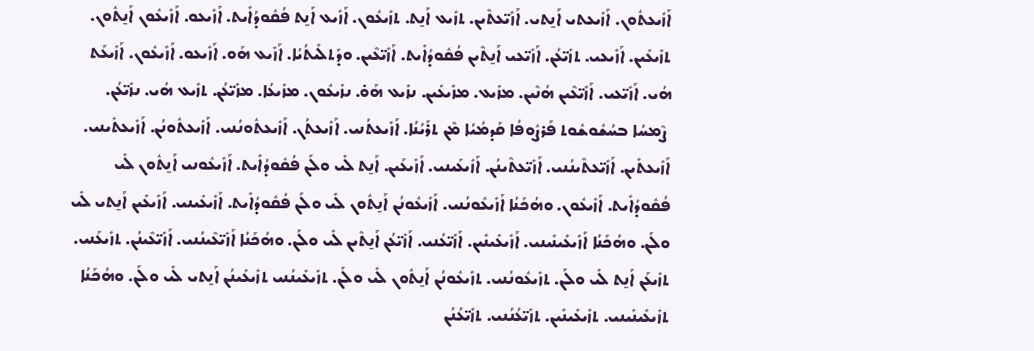ܐܰܙܺܝܥܬܽܘܢ. ܐܰܙܺܝܥܬܝ ܐܰܢ̱ܬܝ. ܐܰܙܺܝ̈ܥܬܶܝܢ. ܬܙܺܝܥ ܐܰܢ̱ܬ. ܬܙܺܝܥܽܘܢ. ܐܰܙܺܝܥ ܐܰܢ̱ܬ ܦܳܩܽܘܕܳܐܺܝܬ. ܐܰܙܺܝܥܘ. ܐܰܙܺܝܥܽܘܢ ܐܰܢ̱ܬܽܘܢ. ܬܙܺܝܥܺܝܢ. ܐܰܙܺܝܥܝ. ܬܙܺܝ̈ܥܳܢ. ܐܰܙܺܝ̈ܥܝ ܐܰܢ̱ܬܶܝܢ ܦܳܩܽܘܕܳܐܺܝܬ. ܐܰܙܺܝ̈ܥܶܝܢ. ܘܕܰܬܠܺܝܬܳܝܳܐ. ܐܰܙܺܝܥ ܗܰܘ. ܐܰܙܺܝܥܘ. ܐܰܙܺܝܥܽܘܢ. ܐܰܙܺܝܥܰܬ ܗܳܝ. ܐܰܙܺܝ̈ܥܝ. ܐܰܙܺܝ̈ܥܶܝܢ ܗܳܢܶܝܢ. ܡܙܺܝܥ. ܡܙܺܝܥܺܝܢ. ܢܙܺܝܥ ܗܰܘ̇. ܢܙܺܝܥܽܘܢ. ܡܙܺܝܥܳܐ. ܡܙܺܝ̈ܥܳܢ. ܬܙܺܝܥ ܗܳܝ. ܢܙܺܝ̈ܥܳܢ.
 ܨܶܡܚܳܐ ܒܚܳܫܽܘܫܽܘܬ ܦܰܪܨܽܘܦܳܐ ܩܰܕܡܳܝܳܐ ܡܶܢ ܬܪܰܝܳܢܳܐ. ܐܰܙܺܝܥܬܳܢܝ. ܐܰܙܺܝܥܬܳܢ. ܐܰܙܺܝܥܬܽܘܢܳܢܝ. ܐܰܙܺܝܥܬܽܘܢܳܢ. ܐܰܙܺܝܥܬܺܝܢܝ. ܐܰܙܺܝܥܬܺܝܢ. ܐܰܙܺܝ̈ܥܬܶܝܢܳܢܝ. ܐܰܙܺܝ̈ܥܬܶܝܢܳܢ. ܐܰܙܺܝܥܰܝܢܝ. ܐܰܙܺܝܥܰܝܢ. ܐܰܢ̱ܬ ܠܺܝ ܘܠܰܢ ܦܳܩܽܘܕܳܐܺܝܬ. ܐܰܙܺܝܥܽܘܢܝ ܐܰܢ̱ܬܽܘܢ ܠܺܝ ܦܳܩܽܘܕܳܐܺܝܬ. ܐܰܙܺܝܥܽܘܢ. ܘܗܳܟܰܢܳܐ ܐܰܙܺܝܥܽܘܢܳܢܝ. ܐܰܙܺܝܥܽܘܢܳܢ ܐܰܢ̱ܬܽܘܢ ܠܺܝ ܘܠܰܢ ܦܳܩܽܘܕܳܐܺܝܬ. ܐܰܙܺܝܥܺܝܢܝ. ܐܰܙܺܝܥܺܝܢ ܐܰܢ̱ܬܝ ܠܺܝ ܘܠܰܢ. ܘܗܳܟܰܢܳܐ ܐܰܙܺܝܥܺܝܢܺܝܢܝ. ܐܰܙܺܝܥܺܝܢܺܝܢ. ܐܰܙܺܝ̈ܥܳܢܝ. ܐܰܙܺܝ̈ܥܳܢ ܐܰܢ̱ܬܶܝܢ ܠܺܝ ܘܠܰܢ. ܘܗܳܟܰܢܳܐ ܐܰܙܺܝ̈ܥܶܝܢܳܢܝ. ܐܰܙܺܝ̈ܥܶܝܢܳܢ. ܬܙܺܝܥܰܢܝ. ܬܙܺܝܥܰܢ ܐܰܢ̱ܬ ܠܺܝ ܘܠܰܢ. ܬܙܺܝܥܽܘܢܳܢܝ. ܬܙܺܝܥܽܘܢܳܢ ܐܰܢ̱ܬܽܘܢ ܠܺܝ ܘܠܰܢ. ܬܙܺܝܥܺܝܢܳܢܝ ܬܙܺܝܥܺܝܢܳܢ ܐܰܢ̱ܬܝ ܠܺܝ ܘܠܰܢ. ܘܗܳܟܰܢܳܐ ܬܙܺܝܥܺܝܢܺܝܢܝ. ܬܙܺܝܥܺܝܢܺܝܢ. ܬܙܺܝ̈ܥܳܢܳܢܝ. ܬܙܺܝ̈ܥܳܢܳܢ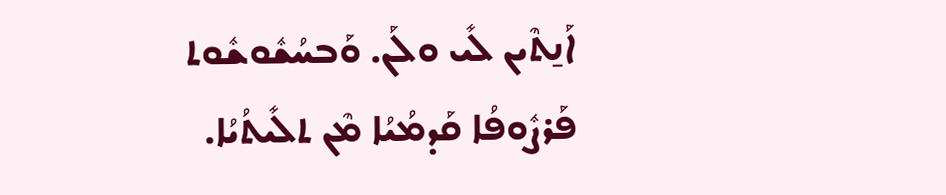ܐܰܢ̱ܬܶܝܢ ܠܺܝ ܘܠܰܢ. ܘܰܒܚܳܫܽܘܫܽܘܬ ܦܰܪܨܽܘܦܳܐ ܩܰܕܡܳܝܳܐ ܡܶܢ ܬܠܺܝܬܳܝܳܐ.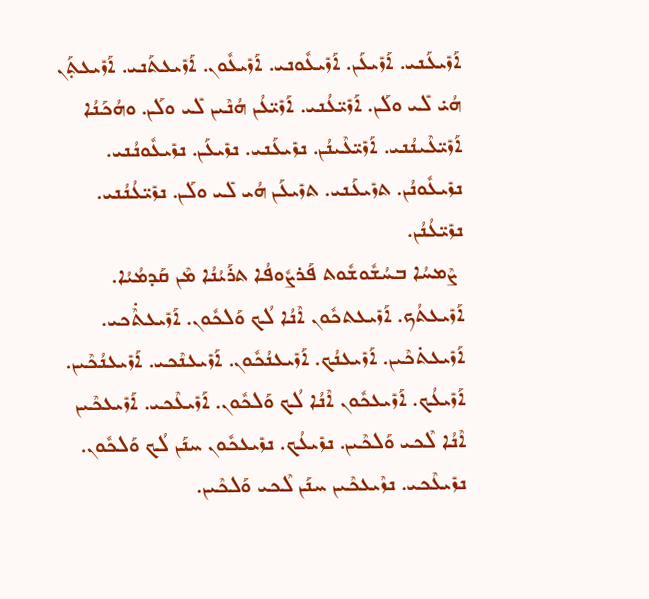ܐܰܙܺܝܥܰܢܝ. ܐܰܙܺܝܥܰܢ. ܐܰܙܺܝܥܽܘܢܝ. ܐܰܙܺܝܥܽܘܢ. ܐܰܙܺܝܥܬܰܢܝ. ܐܰܙܺܝܥܬ݂ܰܢ ܗܳܝ̇ ܠܺܝ ܘܠܰܢ. ܐܰܙܺܝ̈ܥܳܢܝ. ܐܰܙܺܝ̈ܥܳܢ ܗܳܢܶܝܢ ܠܺܝ ܘܠܰܢ. ܘܗܳܟܰܢܳܐ ܐܰܙܺܝ̈ܥܶܝܢܳܢܝ. ܐܰܙܺܝ̈ܥܶܝܢܳܢ. ܢܙܺܝܥܰܢܝ. ܢܙܺܝܥܰܢ. ܢܙܺܝܥܽܘܢܳܢܝ. ܢܙܺܝܥܽܘܢܳܢ. ܬܙܺܝܥܰܢܝ. ܬܙܺܝܥܰܢ ܗܳܝ ܠܺܝ ܘܠܰܢ. ܢܙܺܝ̈ܥܳܢܳܢܝ. ܢܙܺܝ̈ܥܳܢܳܢ.
 ܨܶܡܚܳܐ ܒܚܳܫܽܘܫܽܘܬ ܦܰܪܨܽܘܦܳܐ ܬܪܰܝܳܢܳܐ ܡܶܢ ܩܰܕܡܳܝܳܐ. ܐܰܙܺܝܥܬܳܟ. ܐܰܙܺܝܥܬܟܽܘܢ ܐܶܢܳܐ ܠܳܟ ܘܰܠܟܽܘܢ. ܐܰܙܺܝܥܬܶ݁ܟܝ. ܐܰܙܺܝܥܬ݁ܟܶܝܢ. ܐܰܙܺܝܥܢܳܟ. ܐܰܙܺܝܥܢܳܟܽܘܢ. ܐܰܙܺܝܥܢܶܟܝ. ܐܰܙܺܝܥܢܳܟܶܝܢ. ܐܰܙܺܝܥܳܟ. ܐܰܙܺܝܥܟܽܘܢ ܐܶܢܳܐ ܠܳܟ ܘܰܠܟܽܘܢ. ܐܰܙܺܝܥܶܟܝ. ܐܰܙܺܝܥܟܶܝܢ ܐܶܢܳܐ ܠܶܟܝ ܘܰܠܟܶܝܢ. ܢܙܺܝܥܳܟ. ܢܙܺܝܥܟܽܘܢ ܚܢܰܢ ܠܳܟ ܘܰܠܟܽܘܢ. ܢܙܺܝܥܶܟܝ. ܢܙܶܝܥܟܶܝܢ ܚܢܰܢ ܠܶܟܝ ܘܰܠܟܶܝܢ.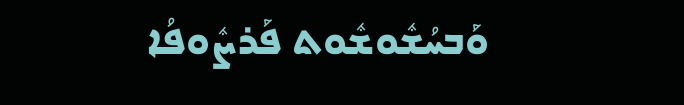ܘܰܒܚܳܫܽܘܫܽܘܬ ܦܰܪܨܽܘܦܳܐ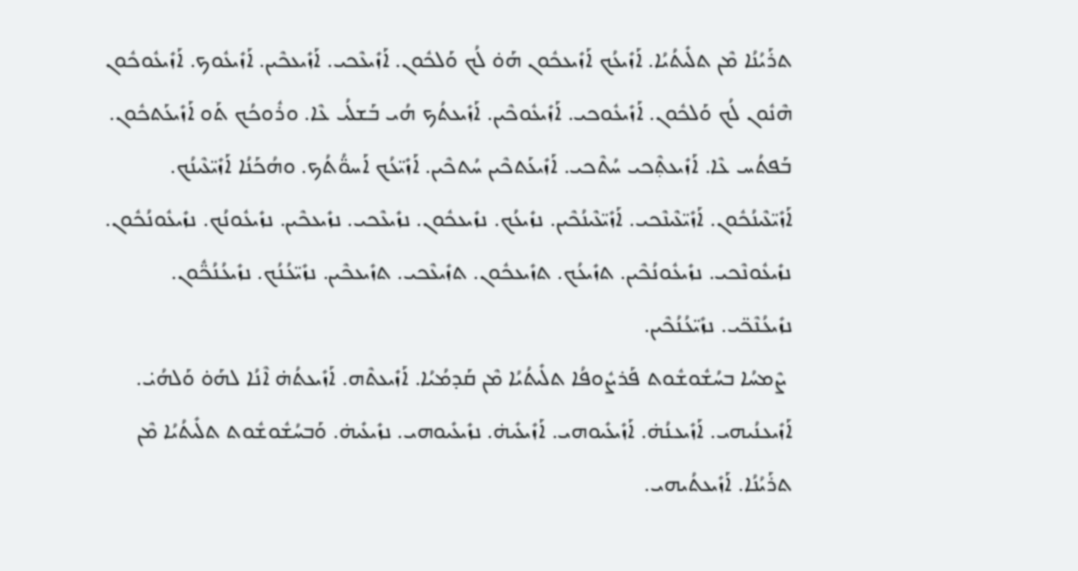ܬܪܰܝܳܢܳܐ ܡܶܢ ܬܠܺܝܬܳܝܳܐ. ܐܰܙܺܝܥܳܟ ܐܰܙܺܝܥܟܽܘܢ ܗܰܘ̇ ܠܳܟ ܘܰܠܟܽܘܢ. ܐܰܙܺܝܥܶܟܝ. ܐܰܙܺܝܥܟܶܝܢ. ܐܰܙܺܝܥܽܘܟ. ܐܰܙܺܝܥܽܘܟܽܘܢ ܗܶܢܽܘܢ ܠܳܟ ܘܰܠܟܽܘܢ. ܐܰܙܺܝܥܽܘܟܝ. ܐܰܙܺܝܥܽܘܟܶܝܢ. ܐܰܙܺܝܥܬܳܟ ܗܳܝ ܒܰܫܠܳܝ ܥܶܐ. ܘܪܽܘܟܳܟ ܬܰܘ ܐܰܙܺܝܥܰܬܟܽܘܢ. ܒܰܦܬܳܚ ܥܶܐ. ܐܰܙܺܝܥܬ݂ܶܟܝ ܚܳܬܶܟܝ. ܐܰܙܺܝܥܰܬܟܶܝܢ ܚܳܬܟܶܝܢ. ܐܰܙܺܝ̈ܥܳܟ ܐܰܚܘ̈ܳܬܳܟ. ܘܗܳܟܰܢܳܐ ܐܰܙܺܝ̈ܥܶܝܢܳܟ. ܐܰܙܺܝ̈ܥܶܝܢܳܟܽܘܢ. ܐܰܙܺܝ̈ܥܶܝܢܶܟܝ. ܐܰܙܺܝ̈ܥܶܝܢܳܟܶܝܢ. ܢܙܺܝܥܳܟ. ܢܙܺܝܥܟܽܘܢ. ܢܙܺܝܥܶܟܝ. ܢܙܺܝܥܟܶܝܢ. ܢܙܺܝܥܽܘܢܳܟ. ܢܙܺܝܥܽܘܢܳܟܽܘܢ. ܢܙܺܝܥܽܘܢܶܟܝ. ܢܙܺܝܥܽܘܢܳܟܶܝܢ. ܬܙܺܝܥܳܟ. ܬܙܺܝܥܟܽܘܢ. ܬܙܺܝܥܶܟܝ. ܬܙܺܝܥܟܶܝܢ. ܢܙܺܝ̈ܥܳܢܳܟ. ܢܙܺܝܥܳܢܳܟ̈ܽܘܢ. ܢܙܺܝܥܳܢܶܟ̈ܝ. ܢܙܺܝ̈ܥܳܢܳܟܶܝܢ.
 ܨܶܡܚܳܐ ܒܚܳܫܽܘܫܽܘܬ ܦܰܪܨܽܘܦܳܐ ܬܠܺܝܬܳܝܳܐ ܡܶܢ ܩܰܕܡܳܝܳܐ. ܐܰܙܺܝܥܬܶܗ. ܐܰܙܺܝܥܬܳܗ̇ ܐܶܢܳܐ ܠܗܰܘ̇ ܘܰܠܗܳܝ̇. ܐܰܙܺܝܥܢܳܝܗܝ. ܐܰܙܺܝܥܢܳܗ̇. ܐܰܙܺܝܥܺܝܘܗܝ. ܐܰܙܺܝܥܺܝܗ̇. ܢܙܺܝܥܺܝܘܗܝ. ܢܙܺܝܥܺܝܗ̇. ܘܰܒܚܳܫܽܘܫܽܘܬ ܬܠܺܝܬܳܝܳܐ ܡܶܢ ܬܪܰܝܳܢܳܐ. ܐܰܙܺܝܥܬܳܝܗܝ.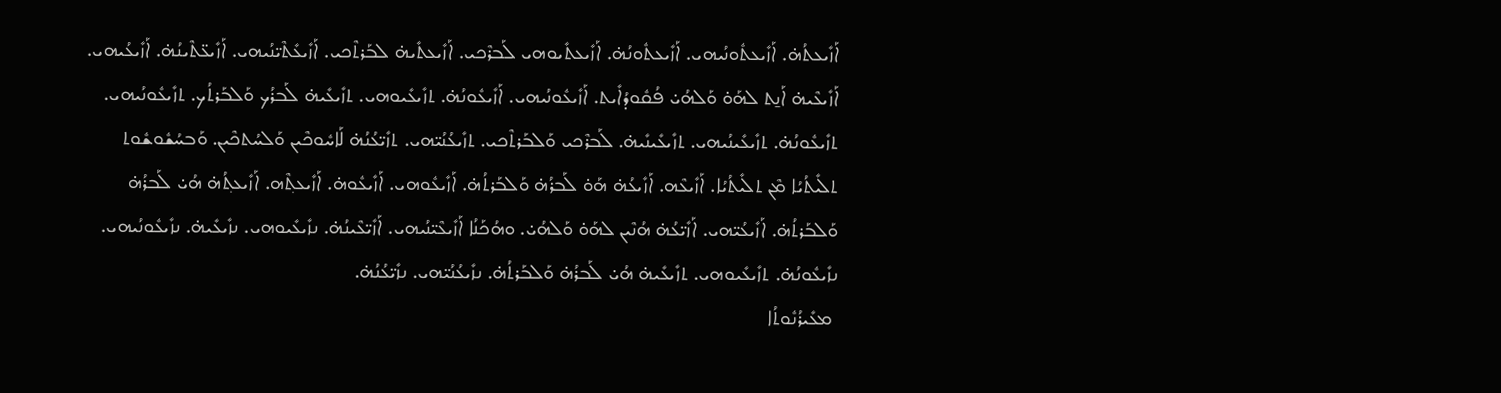ܐܰܙܺܝܥܬܳܗ̇. ܐܰܙܺܝܥܬܽܘܢܳܝܗܝ. ܐܰܙܺܝܥܬܽܘܢܳܗ̇. ܐܰܙܺܝܥܬܺܝܘܗܝ ܠܰܒܪܶܟܝ. ܐܰܙܺܝܥܬܺܝܗ̇ ܠܒܰܪܬܶܟܝ. ܐܰܙܺܝܥܺܬܶܝ̈ܢܳܝܗܝ. ܐܰܙܺܝܥ̈ܬܶܝܢܳܗ̇. ܐܰܙܺܝܥܳܝܗܝ. ܐܰܙܺܝܥܶܝܗ̇ ܐܰܢ̱ܬ ܠܗܰܘ̇ ܘܰܠܗܳܝ̇ ܦܳܩܽܘܕܳܐܺܝܬ. ܐܰܙܺܝܥܽܘܢܳܝܗܝ. ܐܰܙܺܝܥܽܘܢܳܗ̇. ܬܙܺܝܥܺܝܘܗܝ. ܬܙܺܝܥܺܝܗ̇ ܠܰܒܪܳܟ ܘܰܠܒܰܪܬܳܟ. ܬܙܺܝܥܽܘܢܳܝܗܝ. ܬܙܺܝܥܽܘܢܳܗ̇. ܬܙܺܝܥܺܝܢܳܝܗܝ. ܬܙܺܝܥܺܝܢܺܝܗ̇. ܠܰܒܪܶܟܝ ܘܰܠܒܰܪܬܶܟܝ. ܬܙܺܝܥܳܢܳܝ̈ܗܝ. ܬܙܺܝ̈ܥܳܢܳܗ̇ ܠܰܐܚܽܘܟܶܝܢ ܘܰܠܚܳܬܟܶܝܢ. ܘܰܒܚܳܫܽܘܫܽܘܬ ܬܠܺܝܬܳܝܳܐ ܡܶܢ ܬܠܺܝܬܳܝܳܐ. ܐܰܙܺܝܥܶܗ. ܐܰܙܺܝܥܳܗ̇ ܗܰܘ̇ ܠܰܒܪܳܗ̇ ܘܰܠܒܰܪܬܳܗ̇. ܐܰܙܺܝܥܽܘܗܝ. ܐܰܙܺܝܥܽܘܗ̇. ܐܰܙܺܝܥܬ݂ܶܗ. ܐܰܙܺܝܥܬ݂ܳܗ̇ ܗܳܝ̇ ܠܰܒܪܳܗ̇ ܘܰܠܒܰܪܬܳܗ̇. ܐܰܙܺܝܥܳܝ̈ܗܝ. ܐܰܙܺܝ̈ܥܳܗ̇ ܗܳܢܶܝܢ ܠܗܰܘ̇ ܘܰܠܗܳܝ̇. ܘܗܳܟܰܢܳܐ ܐܰܙܺܝܥܶܝ̈ܢܳܝܗܝ. ܐܰܙܺܝ̈ܥܶܝܢܳܗ̇. ܢܙܺܝܥܺܝܘܗܝ. ܢܙܺܝܥܺܝܗ̇. ܢܙܺܝܥܽܘܢܳܝܗܝ. ܢܙܺܝܥܽܘܢܳܗ̇. ܬܙܺܝܥܺܝܘܗܝ. ܬܙܺܝܥܺܝܗ̇ ܗܳܝ̇ ܠܰܒܪܳܗ̇ ܘܰܠܒܰܪܬܳܗ̇. ܢܙܺܝܥܳܢܳܝ̈ܗܝ. ܢܙܺܝ̈ܥܳܢܳܗ̇.
 ܡܥܺܝܪܳܢܽܘܬܳܐ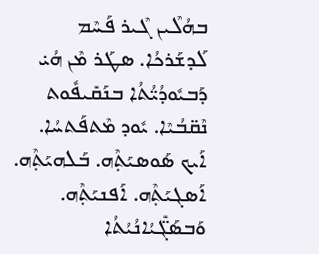ܒܗܳܠܶܝܢ ܓܶܝܪ ܦܰܚܶܡ ܠܰܕܫܰܪܟܳܐ. ܣܛܰܪ ܡܶܢ ܗܳܝ̇ ܕܰܒܝܽܘܕܳܝ̈ܳܬܳܐ ܒܢܰܩܺܝܦܽܘܬ ܢܶܩ̈ܒܳܝܶܐ. ܝܽܘܕ ܡܶܬܦܰܬܚܳܐ. ܐܰܝܟ ܣܰܘܣܝܰܬ݂ܶܗ. ܒܰܠܗܝܰܬ݂ܶܗ. ܐܰܣܓܝܰܬ݂ܶܗ. ܐܰܦܢܝܰܬ݂ܶܗ. ܘܰܒܣܰܓ̈ܺܝܳܐܢܳܝܳܬܳܐ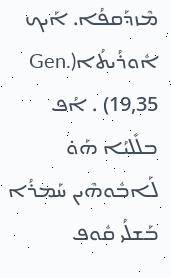ܡܶܙܕܰܩܦܳܐ. ܐܰܝܟ ܐܽܘܪܳܝܬܳܐ(Gen. 19,35) . ܐܳܦ ܒܠܺܠܝܳܐ ܗܰܘ̇ ܠܰܐܒܽܘܗܶܝܢ ܚܰܡܪܳܐ ܒܰܫܠܳܝ ܩܽܘܦ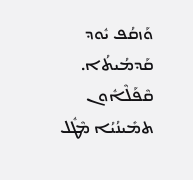ܘܰܙܩܳܦ ܝܽܘܕ ܩܰܕܡܳܝܬܳܐ.
ܩܶܦܰܠܶܐܽܘܢ ܬܡܺܝܢܳܝܳܐ ܡܶܛܽܠ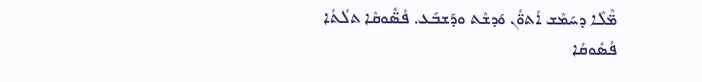ܡ̈ܶܠܶܐ ܕܚܰܡܶܫ ܐܳܬܘ̈ܳܢ ܘܰܕܫܶܬ ܘܕܰܫܒܰܥ. ܦܳܣ̈ܽܘܩܶܐ ܬܠܳܬܳܐ
ܦܳܣܽܘܩܳܐ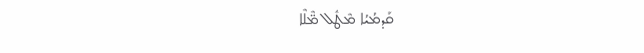ܩܰܕܡܳܝܳܐ ܡܶܛܽܠ ܡ̈ܶܠܶܐ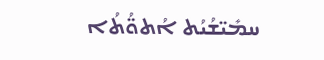ܚܡܺܝ̈ܫܳܝܳܬ ܐܳܬܘ̈ܳܬܳܐ